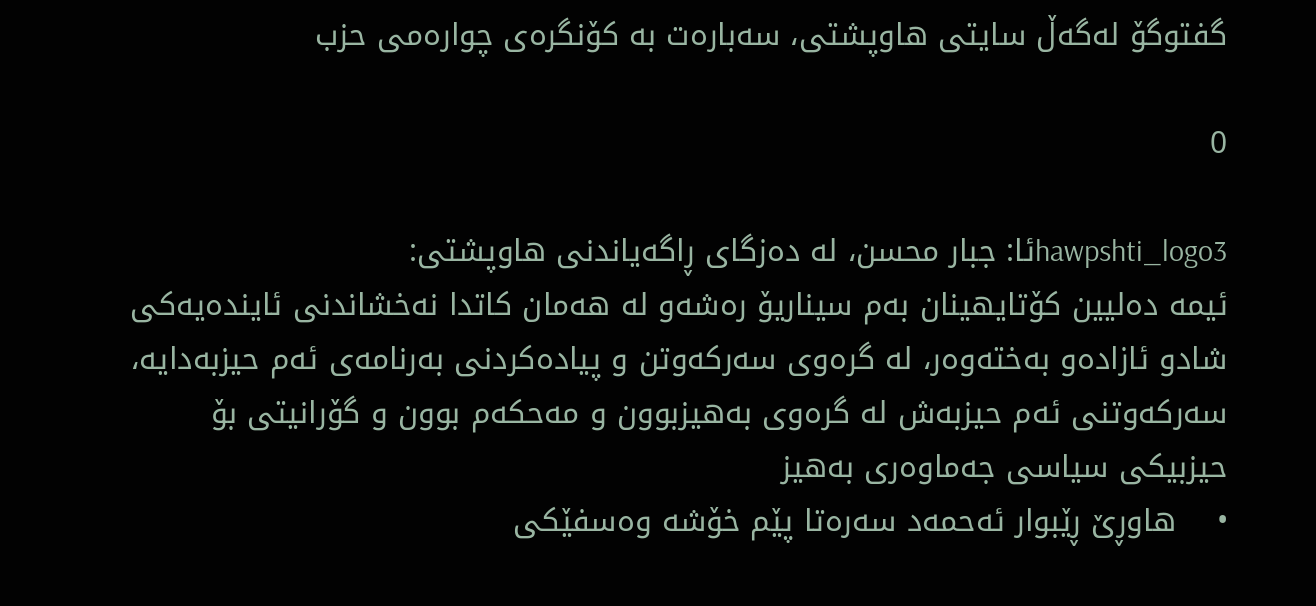گفتوگۆ له‌گه‌ڵ سایتی هاوپشتی، سه‌باره‌ت به‌ کۆنگره‌ی چواره‌می حزب

0

hawpshti_logo3ئا: جبار محسن، له‌ ده‌زگای ڕاگه‌یاندنی هاوپشتی:
ئیمه‌ ده‌لیین كۆتایهینان به‌م سیناریۆ ره‌شه‌و له‌ هه‌مان كاتدا نه‌خشاندنی ئاینده‌یه‌كی شادو ئازاده‌و به‌خته‌وه‌ر، له‌ گره‌وی سه‌ركه‌وتن و پیاده‌كردنی به‌رنامه‌ی ئه‌م حیزبه‌دایه‌، سه‌ركه‌وتنی ئه‌م حیزبه‌ش له‌ گره‌وی به‌هیزبوون و مه‌حكه‌م بوون و گۆرانیتی بۆ حیزبیكی سیاسی جه‌ماوه‌ری به‌هیز
•    هاوڕێ ڕێبوار ئه‌حمه‌د سه‌ره‌تا پێم خۆشه‌ وه‌سفێکی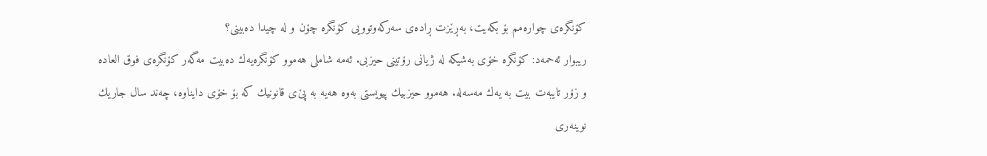کۆنگره‌ی چواره‌مم بۆ بکه‌یت، به‌ڕێزت ڕاده‌ی سه‌رکه‌وتوویی کۆنگره‌ چۆن و له‌ چیدا ده‌بینی؟
ریبوار ئه‌حمه‌د: كۆنگره‌ خۆی به‌شیكه‌ له‌ ژیانی رۆتینی حیزبی. ئه‌مه‌ شاملی هه‌موو كۆنگره‌یه‌ك ده‌بیت مه‌گه‌ر كۆنگره‌ی فوق العاده‌ و زۆر تایبه‌ت بیت به‌ یه‌ك مه‌سه‌له‌. هه‌موو حیزبیك پیویستی به‌وه‌ هه‌یه‌ به‌ پێ‌ی قانونیك كه‌ بۆ خۆی دایناوه‌، چه‌ند سال جاریك نوینه‌ری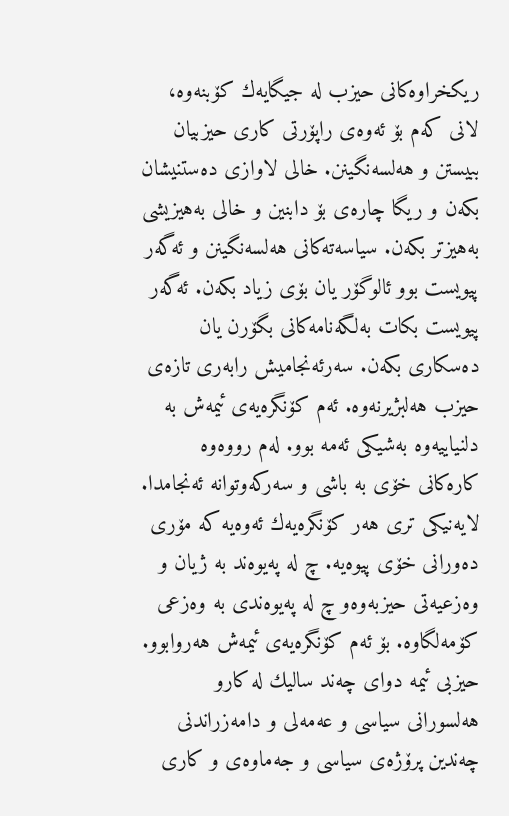ریكخراوه‌كانی حیزب له‌ جیگایه‌ك كۆبنه‌وه‌، لانی كه‌م بۆ ئه‌وه‌ی راپۆرتی كاری حیزبیان ببیستن و هه‌لسه‌نگینن. خالی لاوازی ده‌ستنیشان بكه‌ن و ریگا چاره‌ی بۆ دابنین و خالی به‌هیزیشی به‌هیزتر بكه‌ن. سیاسه‌ته‌كانی هه‌لسه‌نگینن و ئه‌گه‌ر پیویست بوو ئالوگۆر یان بۆی زیاد بكه‌ن. ئه‌گه‌ر پیویست بكات به‌لگه‌نامه‌كانی بگۆرن یان ده‌سكاری بكه‌ن. سه‌رئه‌نجامیش رابه‌ری تازه‌ی حیزب هه‌لبژیرنه‌وه‌. ئه‌م كۆنگره‌یه‌ی ئیمه‌ش به‌ دلنیاییه‌وه‌ به‌شیكی ئه‌مه‌ بوو. له‌م رووه‌وه‌ كاره‌كانی خۆی به‌ باشی و سه‌ركه‌وتوانه‌ ئه‌نجامدا.
لایه‌نیكی تری هه‌ر كۆنگره‌یه‌ك ئه‌وه‌یه‌ كه‌ مۆری ده‌ورانی خۆی پیوه‌یه‌. چ له‌ په‌یوه‌ند به‌ ژیان و وه‌زعیه‌تی حیزبه‌وه‌و چ له‌ په‌یوه‌ندی به‌ وه‌زعی كۆمه‌لگاوه‌. بۆ ئه‌م كۆنگره‌یه‌ی ئیمه‌ش هه‌روابوو. حیزبی ئیمه‌ دوای چه‌ند سالیك له‌ كارو هه‌لسورانی سیاسی و عه‌مه‌لی و دامه‌زراندنی چه‌ندین پرۆژه‌ی سیاسی و جه‌ماوه‌ی و كاری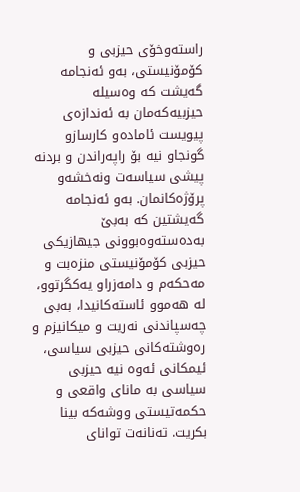راسته‌وخۆی حیزبی و كۆمۆنیستی، به‌و ئه‌نجامه‌ گه‌یشت كه‌ وه‌سیله‌ حیزبیه‌كه‌مان به‌ ئه‌ندازه‌ی پیویست ئاماده‌و كارسازو گونجاو نیه‌ بۆ راپه‌راندن و بردنه‌ پیشی سیاسه‌ت ونه‌خشه‌و پرۆژه‌كانمان. به‌و ئه‌نجامه‌ گه‌یشتین كه‌ به‌بێ‌ به‌ده‌سته‌وه‌بوونی جیهازیكی حیزبی كۆمۆنیستی منزه‌بت و مه‌حكه‌م و دامه‌زراو یه‌كگرتوو، له‌ هه‌موو ئاسته‌كانیدا، به‌بی چه‌سپاندنی نه‌ریت و میكانیزم و ره‌وشته‌كانی حیزبی سیاسی، ئیمكانی ئه‌وه‌ نیه‌ حیزبی سیاسی به‌ مانای واقعی و حكمه‌تیستی ووشه‌كه‌ بینا بكریت. ته‌نانه‌ت توانای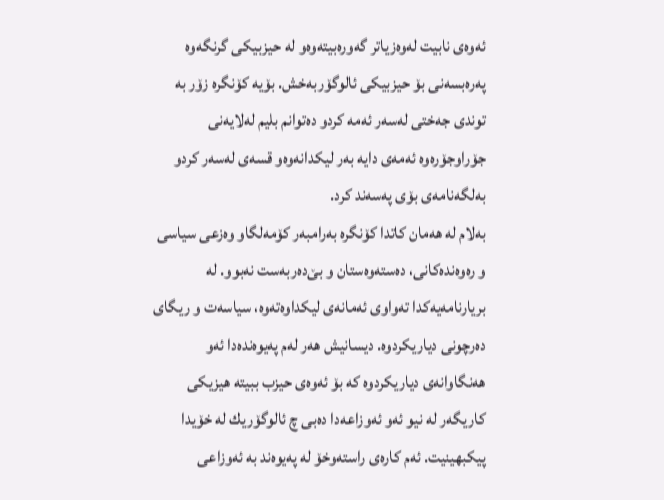ئه‌وه‌ی نابیت له‌وه‌زیاتر گه‌وره‌بیته‌وه‌و له‌ حیزبیكی گرنگه‌وه‌ په‌ره‌بسه‌نی بۆ حیزبیكی ئالوگۆربه‌خش. بۆیه‌ كۆنگره‌ زۆر به‌ توندی جه‌ختی له‌سه‌ر ئه‌مه‌ كردو ده‌توانم بلیم له‌لایه‌نی جۆراوجۆره‌وه‌ ئه‌مه‌ی دایه‌ به‌ر لیكدانه‌وه‌و قسه‌ی له‌سه‌ر كردو به‌لگه‌نامه‌ی بۆی په‌سه‌ند كرد.
به‌لام له‌ هه‌مان كاتدا كۆنگره‌ به‌رامبه‌ر كۆمه‌لگاو وه‌زعی سیاسی و ره‌وه‌نده‌كانی، ده‌سته‌وه‌ستان و بێ‌ده‌ربه‌ست نه‌بوو. له‌ بریارنامه‌یه‌كدا ته‌واوی ئه‌مانه‌ی لیكداوه‌ته‌وه‌، سیاسه‌ت و ریگای ده‌رچونی دیاریكردوه‌. دیسانیش هه‌ر له‌م په‌یوه‌نده‌دا ئه‌و هه‌نگاوانه‌ی دیاریكردوه‌ كه‌ بۆ ئه‌وه‌ی حیزب ببیته‌ هیزیكی كاریگه‌ر له‌ نیو ئه‌و ئه‌وزاعه‌دا ده‌بی چ ئالوگۆریك له‌ خۆیدا پیكبهینیت. ئه‌م كاره‌ی راسته‌وخۆ له‌ په‌یوه‌ند به‌ ئه‌وزاعی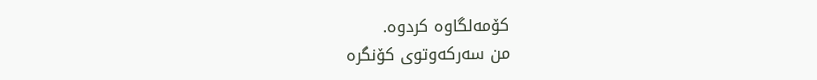كۆمه‌لگاوه‌ كردوه‌.
من سه‌ركه‌وتوی كۆنگره‌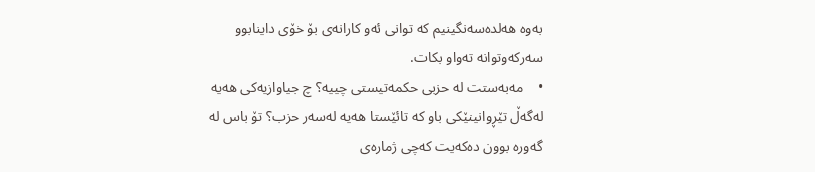به‌وه‌ هه‌لده‌سه‌نگینیم كه‌ توانی ئه‌و كارانه‌ی بۆ خۆی داینابوو سه‌ركه‌وتوانه‌ ته‌واو بكات.
•    مه‌به‌ستت له‌ حزبی حکمه‌تیستی چییه‌؟ چ جیاوازیه‌کی هه‌یه‌ له‌گه‌ڵ تێڕوانینێکی باو که‌ تائێستا هه‌یه‌ له‌سه‌ر حزب؟ تۆ باس له‌ گه‌وره‌ بوون ده‌که‌یت که‌چی ژماره‌ی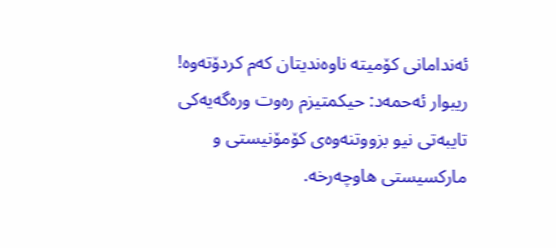ئه‌ندامانی کۆمیته‌ ناوه‌ندیتان که‌م کردۆته‌وه‌!
ریبوار ئه‌حمه‌د: حیكمتیزم ره‌وت وره‌گه‌یه‌كی تایبه‌تی نیو بزووتنه‌وه‌ی كۆمۆنیستی و ماركسیستی هاوچه‌رخه‌.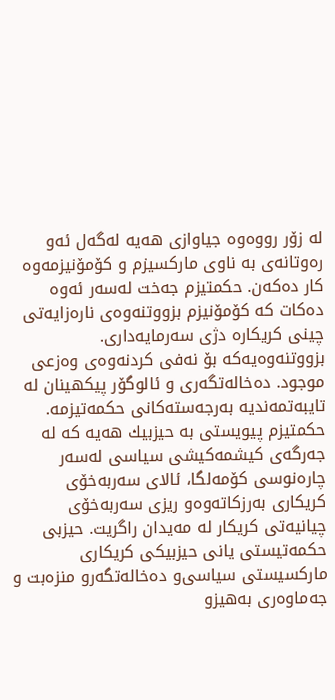له‌ زۆر رووه‌وه‌ جیاوازی هه‌یه‌ له‌گه‌ل ئه‌و ره‌وتانه‌ی به‌ ناوی ماركسیزم و كۆمۆنیزمه‌وه‌ كار ده‌كه‌ن. حكمتیزم جه‌خت له‌سه‌ر ئه‌وه‌ ده‌كات كه‌ كۆمۆنیزم بزووتنه‌وه‌ی ناره‌زایه‌تی چینی كریكاره‌ دژی سه‌رمایه‌داری. بزووتنه‌وه‌یه‌كه‌ بۆ نه‌فی كردنه‌وه‌ی وه‌زعی موجود. ده‌خاله‌تگه‌ری و ئالوگۆر پیكهینان له‌ تایبه‌تمه‌ندیه‌ به‌رجه‌سته‌كانی حكمه‌تیزمه‌. حكمتیزم پیویستی به‌ حیزبیك هه‌یه‌ كه‌ له‌ جه‌رگه‌ی كیشمه‌كیشی سیاسی له‌سه‌ر چاره‌نوسی كۆمه‌لگا، ئالای سه‌ربه‌خۆی كریكاری به‌رزكاته‌وه‌و ریزی سه‌ربه‌خۆی چیانیه‌تی كریكار له‌ مه‌یدان راگریت. حیزبی حكمه‌تیستی یانی حیزبیكی كریكاری ماركسیستی سیاسی‌و ده‌خاله‌تگه‌رو منزه‌بت و جه‌ماوه‌ری به‌هیزو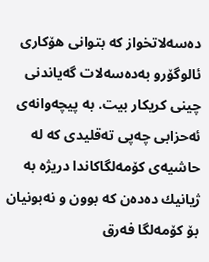ده‌سه‌لاتخواز كه‌ بتوانی هۆكاری ئالوگۆرو به‌ده‌سه‌لات گه‌یاندنی چینی كریكار بیت. به‌ پیچه‌وانه‌ی ئه‌حزابی چه‌پی ته‌قلیدی كه‌ له‌ حاشیه‌ی كۆمه‌لگاكاندا دریژه‌ به‌ ژیانیك ده‌ده‌ن كه‌ بوون و نه‌بونیان بۆ كۆمه‌لگا فه‌رق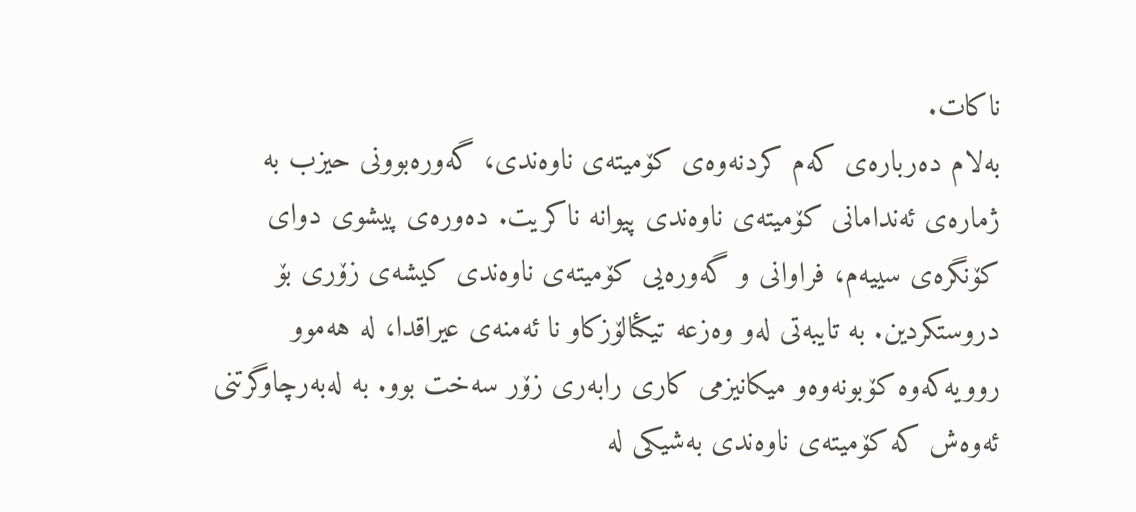ناكات.
به‌لام ده‌رباره‌ی كه‌م كردنه‌وه‌ی كۆمیته‌ی ناوه‌ندی، گه‌وره‌بوونی حیزب به‌ ژماره‌ی ئه‌ندامانی كۆمیته‌ی ناوه‌ندی پیوانه‌ ناكریت. ده‌وره‌ی پیشوی دوای كۆنگره‌ی سییه‌م، فراوانی و گه‌وره‌یی كۆمیته‌ی ناوه‌ندی كیشه‌ی زۆری بۆ دروستكردین. به‌ تایبه‌تی له‌و وه‌زعه‌ تیكئالۆزكاو نا ئه‌منه‌ی عیراقدا، له‌ هه‌موو روویه‌كه‌وه‌ كۆبونه‌وه‌و میكانیزمی كاری رابه‌ری زۆر سه‌خت بوو. به‌ له‌به‌رچاوگرتنی ئه‌وه‌ش كه‌ كۆمیته‌ی ناوه‌ندی به‌شیكی له‌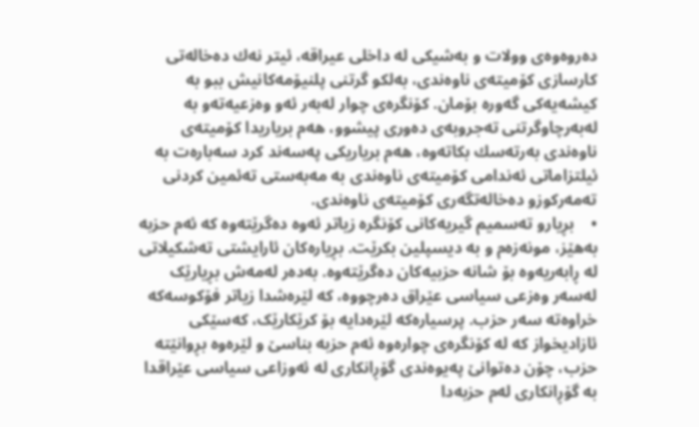ده‌روه‌وه‌ی وولات و به‌شیكی له‌ داخلی عیراقه‌، ئیتر نه‌ك ده‌خاله‌تی كارسازی كۆمیته‌ی ناوه‌ندی، به‌لكو گرتنی پلنیۆمه‌كانیش ببو به‌ كیشه‌یه‌كی گه‌وره‌ بۆمان. كۆنگره‌ی چوار له‌به‌ر ئه‌و وه‌زعیه‌ته‌و به‌ له‌به‌رچاوگرتنی ته‌جروبه‌ی ده‌وری پیشوو، هه‌م بریاریدا كۆمیته‌ی ناوه‌ندی به‌رته‌سك بكاته‌وه‌، هه‌م بریاریكی په‌سه‌ند كرد سه‌باره‌ت به‌ ئیلتزاماتی ئه‌ندامی كۆمیته‌ی ناوه‌ندی به‌ مه‌به‌ستی ته‌ئمین كردنی ته‌مه‌ركوزو ده‌خاله‌تگه‌ری كۆمیته‌ی ناوه‌ندی.
•    بڕیارو ته‌سمیم گیریه‌کانی کۆنگره‌ زیاتر ئه‌وه‌ ده‌گرێته‌وه‌ که‌ ئه‌م حزبه‌ به‌هێز، مونه‌زه‌م و به‌ دیسپلین بکرێت. بڕیاره‌کان ئارایشتی ته‌شکیلاتی له‌ ڕابه‌ریه‌وه‌ بۆ شانه‌ حزبیه‌کان ده‌گرێته‌وه‌. به‌ده‌ر له‌مه‌ش بڕیارێک له‌سه‌ر وه‌زعی سیاسی عێراق ده‌رچووه، که‌ لێره‌شدا زیاتر فۆکوسه‌که‌ خراوه‌ته‌ سه‌ر حزب‌. پرسیاره‌که‌ لێره‌دایه‌ ‌بۆ کرێکارێک، که‌سێکی ئازادیخواز که‌ له‌ کۆنگره‌ی چواره‌وه‌ ئه‌م حزبه‌ بناسێ و لێره‌وه‌ بڕوانێته‌ حزب، چۆن ده‌توانێ په‌یوه‌ندی گۆڕانکاری له‌ ئه‌وزاعی سیاسی عێراقدا به‌ گۆڕانکاری له‌م حزبه‌دا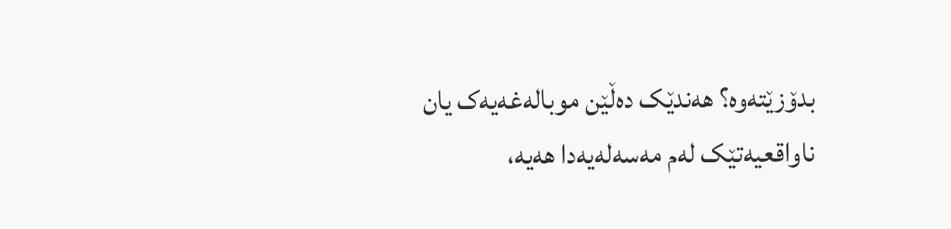بدۆزێته‌‌وه‌؟ هه‌ندێک ده‌ڵێن موباله‌غه‌یه‌ک یان ناواقعیه‌تێک له‌م مه‌سه‌له‌یه‌دا هه‌یه‌،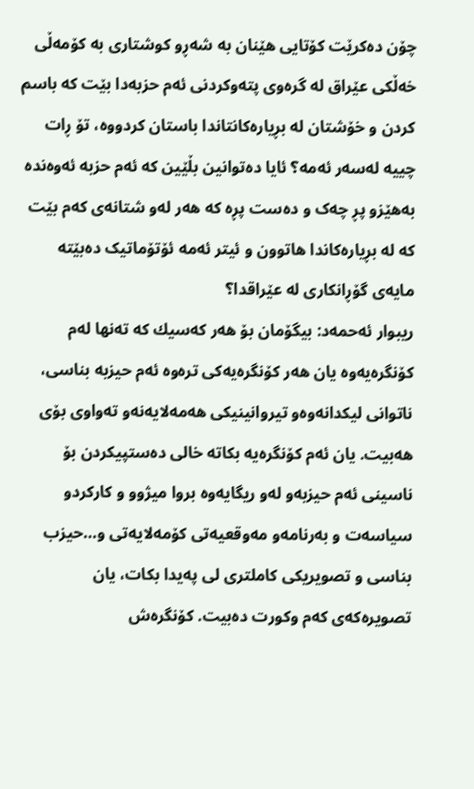چۆن ده‌کرێت کۆتایی هێنان به‌ شه‌ڕو کوشتاری به‌ کۆمه‌ڵی خه‌ڵکی عێراق له‌ گره‌وی پته‌وکردنی ئه‌م حزبه‌دا بێت که‌ باسم کردن و خۆشتان له‌ بڕیاره‌کانتاندا باستان کردووه‌، تۆ ڕات چییه‌ له‌سه‌ر ئه‌مه‌؟ ئایا ده‌توانین بڵێین که‌ ئه‌م حزبه‌ ئه‌وه‌نده‌ به‌هێزو پڕ چه‌ک و ده‌ست پڕه‌ که‌ هه‌ر له‌و شتانه‌ی که‌م بێت که‌ له‌ بڕیاره‌کاندا هاتوون و ئیتر ئه‌مه‌ ئۆتۆماتیک ده‌بێته‌ مایه‌ی گۆڕانکاری له‌ عێراقدا؟
ریبوار ئه‌حمه‌د: بیگۆمان بۆ هه‌ر كه‌سیك كه‌ ته‌نها له‌م كۆنگره‌یه‌وه‌ یان هه‌ر كۆنگره‌یه‌كی تره‌وه‌ ئه‌م حیزبه‌ بناسی، ناتوانی لیكدانه‌وه‌و تیروانینیكی هه‌مه‌لایه‌نه‌و ته‌واوی بۆی هه‌بیت. یان ئه‌م كۆنگره‌یه‌ بكاته‌ خالی ده‌ستپیكردن بۆ ناسینی ئه‌م حیزبه‌و له‌و ریگایه‌وه‌ بروا میژوو و كاركردو سیاسه‌ت و به‌رنامه‌و مه‌وقعیه‌تی كۆمه‌لایه‌تی و…حیزب بناسی و تصویریكی كاملتری لی په‌یدا بكات، یان تصویره‌كه‌ی كه‌م وكورت ده‌بیت. كۆنگره‌ش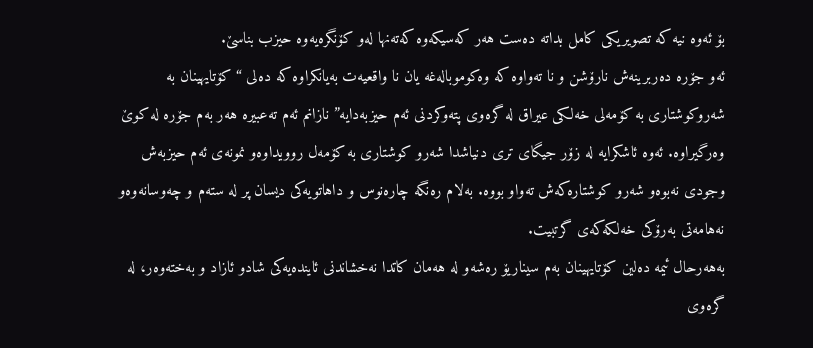بۆ ئه‌وه‌ نیه‌ كه‌ تصویریكی كامل بداته‌ ده‌ست هه‌ر كه‌سیكه‌وه‌ كه‌ته‌نها له‌و كۆنگره‌یه‌وه‌ حیزب بناسێ‌.
ئه‌و جۆره‌ ده‌ربرینه‌ش نارۆشن و نا ته‌واوه‌ كه‌ وه‌كوموباله‌غه‌ یان نا واقعیه‌ت به‌یانكراوه‌ كه‌ ده‌لی “كۆتایهینان به‌ شه‌روكوشتاری به‌ كۆمه‌لی خه‌لكی عیراق له‌ گره‌وی پته‌وكردنی ئه‌م حیزبه‌دایه‌” نازانم ئه‌م ته‌عبیره‌ هه‌ر به‌م جۆره‌ له‌ كوێ‌ وه‌رگیراوه‌. ئه‌وه‌ ئاشكرایه‌ له‌ زۆر جیگای تری دنیاشدا شه‌رو كوشتاری به‌ كۆمه‌ل روویداوه‌و نمونه‌ی ئه‌م حیزبه‌ش وجودی نه‌بوه‌و شه‌رو كوشتاره‌كه‌ش ته‌واو بووه‌. به‌لام ره‌نگه‌ چاره‌نوس و داهاتویه‌كی دیسان پر له‌ سته‌م و چه‌وسانه‌وه‌و نه‌هامه‌تی به‌رۆكی خه‌لكه‌كه‌ی گرتبیت.
به‌هه‌رحال ئیمه‌ ده‌لین كۆتایهینان به‌م سیناریۆ ره‌شه‌و له‌ هه‌مان كاتدا نه‌خشاندنی ئاینده‌یه‌كی شادو ئازاد و به‌خته‌وه‌ر، له‌ گره‌وی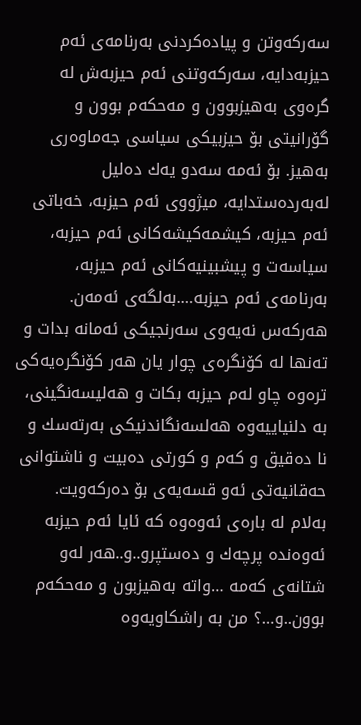سه‌ركه‌وتن و پیاده‌كردنی به‌رنامه‌ی ئه‌م حیزبه‌دایه‌، سه‌ركه‌وتنی ئه‌م حیزبه‌ش له‌ گره‌وی به‌هیزبوون و مه‌حكه‌م بوون و گۆرانیتی بۆ حیزبیكی سیاسی جه‌ماوه‌ری به‌هیز. بۆ ئه‌مه‌ سه‌دو یه‌ك ده‌لیل له‌به‌رده‌ستدایه‌، میژووی ئه‌م حیزبه‌، خه‌باتی ئه‌م حیزبه‌، كیشمه‌كیشه‌كانی ئه‌م حیزبه‌، سیاسه‌ت و پیشبینیه‌كانی ئه‌م حیزبه‌، به‌رنامه‌ی ئه‌م حیزبه‌….به‌لگه‌ی ئه‌مه‌ن. هه‌ركه‌س نه‌یه‌وی سه‌رنجیكی ئه‌مانه‌ بدات و ته‌نها له‌ كۆنگره‌ی چوار یان هه‌ر كۆنگره‌یه‌كی تره‌وه‌ چاو له‌م حیزبه‌ بكات و هه‌لیسه‌نگینی، به‌ دلنیاییه‌وه‌ هه‌لسه‌نگاندنیكی به‌رته‌سك و نا ده‌قیق و كه‌م و كورتی ده‌بیت و ناشتوانی حه‌قانیه‌تی ئه‌و قسه‌یه‌ی بۆ ده‌ركه‌ویت.
به‌لام له‌ باره‌ی ئه‌وه‌وه‌ كه‌ ئایا ئه‌م حیزبه‌ ئه‌وه‌نده‌ پرچه‌ك و ده‌ستپرو..و..هه‌ر له‌و شتانه‌ی كه‌مه‌ …واته‌ به‌هیزبون و مه‌حكه‌م بوون..و…؟ من به‌ راشكاویه‌وه‌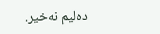ده‌لیم نه‌خیر.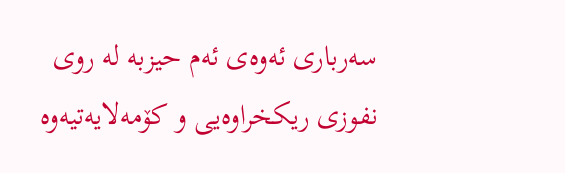سه‌رباری ئه‌وه‌ی ئه‌م حیزبه‌ له‌ روی نفوزی ریكخراوه‌یی و كۆمه‌لایه‌تیه‌وه‌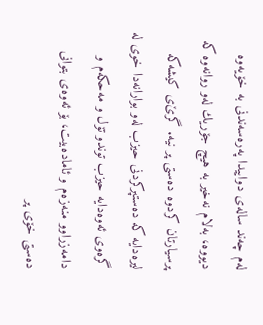له‌م چه‌ند ساله‌ی دواییدا په‌ره‌سه‌ندنی به‌ خۆیه‌وه‌ دیووه‌، به‌لام نه‌خیر به‌ هیچ جۆریك له‌و روانه‌وه‌ كه‌ پرسیارتان كردوه‌ ده‌ستی پر نیه‌. گرێ‌ی كیشه‌كه‌ لیره‌دایه‌ كه‌ ده‌ستپركردنی حیزب له‌و بوارانه‌دا خوی له‌ گره‌وی ئه‌وه‌دایه‌ حیزب توندو تۆل و مه‌حكه‌م و دامه‌زراوو منه‌زه‌م و ئاماده‌بیت، بۆ ئه‌وه‌ی بتوانی ده‌ستی خۆی پر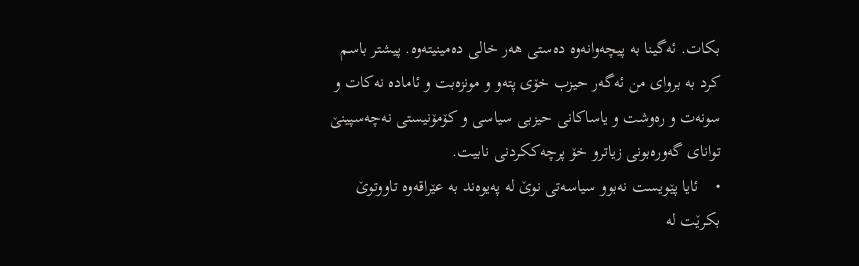بكات. ئه‌گینا به‌ پیچه‌وانه‌وه‌ ده‌ستی هه‌ر خالی ده‌مینیته‌وه‌. پیشتر باسم كرد به‌ بروای من ئه‌گه‌ر حیزب خۆی پته‌و و مونزه‌بت و ئاماده‌ نه‌كات و سونه‌ت و ره‌وشت و یاساكانی حیزبی سیاسی و كۆمۆنیستی نه‌چه‌سپینێ‌ توانای گه‌وره‌بونی زیاترو خۆ پرچه‌ككردنی نابیت.
•    ئایا پێویست نه‌بوو سیاسه‌تی نوێ له‌ په‌یوه‌ند به‌ عێراقه‌وه‌ تاووتوێ بکرێت له‌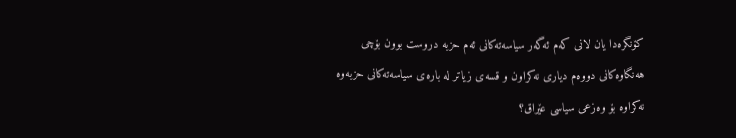کۆنگره‌دا یان لانی که‌م ئه‌گه‌ر سیاسه‌ته‌کانی ئه‌م حزبه‌ دروست بوون بۆچی هه‌نگاوه‌کانی دووه‌م دیاری نه‌کراون و قسه‌ی زیاتر له‌ باره‌ی سیاسه‌ته‌کانی حزبه‌وه‌ نه‌کراوه‌ بۆ وه‌زعی سیاسی عێراق؟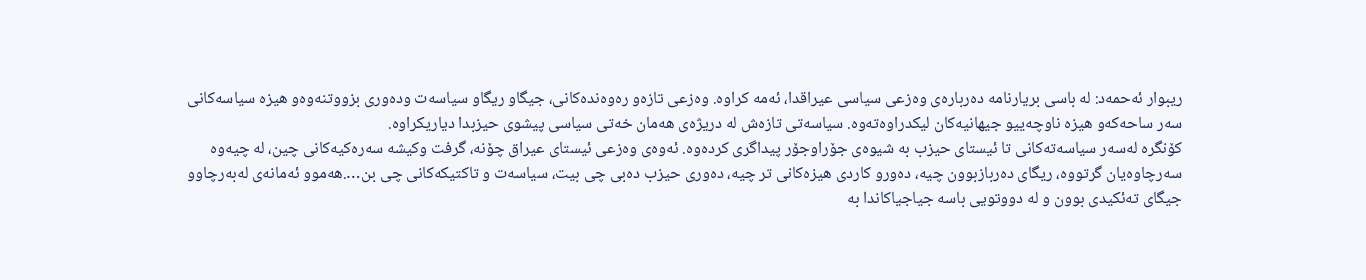ریبوار ئه‌حمه‌د: له‌ باسی بریارنامه‌ ده‌رباره‌ی وه‌زعی سیاسی عیراقدا، ئه‌مه‌ كراوه‌. وه‌زعی تازه‌و ره‌وه‌نده‌كانی، جیگاو ریگاو سیاسه‌ت وده‌وری بزووتنه‌وه‌و هیزه‌ سیاسه‌كانی سه‌ر ساحه‌كه‌و هیزه‌ ناوچه‌ییو جیهانیه‌كان لیكدراوه‌ته‌وه‌. سیاسه‌تی تازه‌ش له‌ دریژه‌ی هه‌مان خه‌تی سیاسی پیشوی حیزبدا دیاریكراوه‌.
كۆنگره‌ له‌سه‌ر سیاسه‌ته‌كانی تا ئیستای حیزب به‌ شیوه‌ی جۆراوجۆر پیداگری كرده‌وه‌. ئه‌وه‌ی وه‌زعی ئیستای عیراق چۆنه‌، گرفت وكیشه‌ سه‌ره‌كیه‌كانی چین، له‌ چیه‌وه‌ سه‌رچاوه‌یان گرتووه‌، ریگای ده‌ربازبوون چیه‌، ده‌ورو كاردی هیزه‌كانی تر چیه‌، ده‌وری حیزب ده‌بی چی بیت، سیاسه‌ت و تاكتیكه‌كانی چی بن….هه‌موو ئه‌مانه‌ی له‌به‌رچاوو جیگای ته‌ئكیدی بوون و له‌ دووتویی باسه‌ جیاجیاكاندا به‌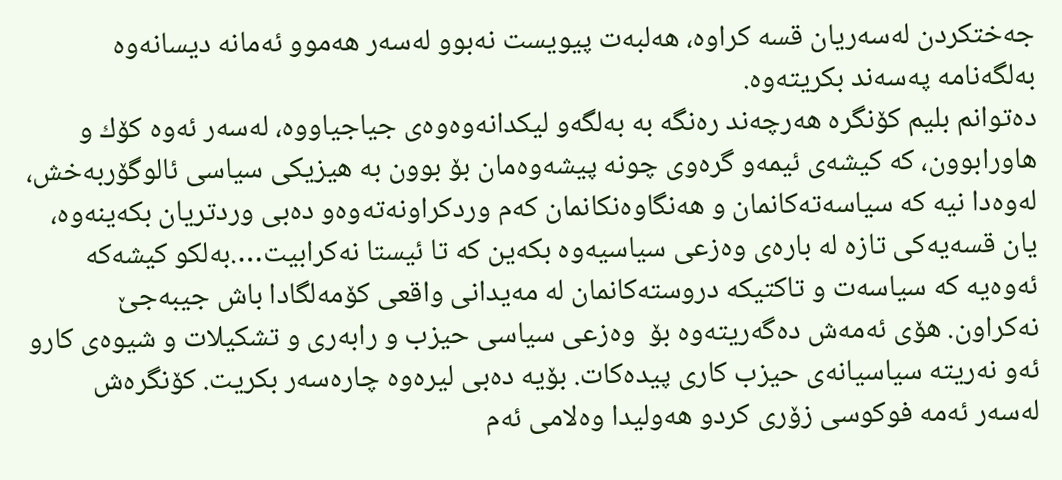جه‌ختكردن له‌سه‌ریان قسه‌ كراوه‌، هه‌لبه‌ت پیویست نه‌بوو له‌سه‌ر هه‌موو ئه‌مانه‌ دیسانه‌وه‌ به‌لگه‌نامه‌ په‌سه‌ند بكریته‌وه‌.
ده‌توانم بلیم كۆنگره‌ هه‌رچه‌ند ره‌نگه‌ به‌ به‌لگه‌و لیكدانه‌وه‌وه‌ی جیاجیاووه‌، له‌سه‌ر ئه‌وه‌ كۆك و هاورابوون، كه‌ كیشه‌ی ئیمه‌و گره‌وی چونه‌ پیشه‌وه‌مان بۆ بوون به‌ هیزیكی سیاسی ئالوگۆربه‌خش، له‌وه‌دا نیه‌ كه‌ سیاسه‌ته‌كانمان و هه‌نگاوه‌نكانمان كه‌م وردكراونه‌ته‌وه‌و ده‌بی وردتریان بكه‌ینه‌وه‌، یان قسه‌یه‌كی تازه‌ له‌ باره‌ی وه‌زعی سیاسیه‌وه‌ بكه‌ین كه‌ تا ئیستا نه‌كرابیت….به‌لكو كیشه‌كه‌ ئه‌وه‌یه‌ كه‌ سیاسه‌ت و تاكتیكه‌ دروسته‌كانمان له‌ مه‌یدانی واقعی كۆمه‌لگادا باش جیبه‌جێ‌ نه‌كراون. هۆی ئه‌مه‌ش ده‌گه‌ریته‌وه‌ بۆ  وه‌زعی سیاسی حیزب و رابه‌ری و تشكیلات و شیوه‌ی كارو ئه‌و نه‌ریته‌ سیاسیانه‌ی حیزب كاری پیده‌كات. بۆیه‌ ده‌بی لیره‌وه‌ چاره‌سه‌ر بكریت. كۆنگره‌ش له‌سه‌ر ئه‌مه‌ فوكوسی زۆری كردو هه‌ولیدا وه‌لامی ئه‌م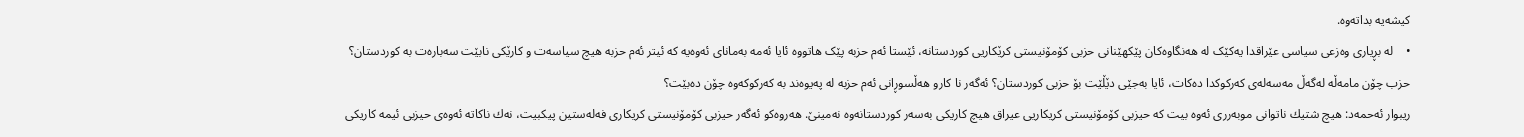كیشه‌یه‌ بداته‌وه‌.
•    له‌ بڕیاری وه‌زعی سیاسی عێراقدا یه‌کێک له‌ هه‌نگاوه‌کان پێکهێنانی حزبی کۆمۆنیستی کرێکاریی کوردستانه‌، ئێستا ئه‌م حزبه‌ پێک هاتووه‌ ئایا ئه‌مه‌ به‌مانای ئه‌وه‌یه‌ که‌ ئیتر ئه‌م حزبه‌ هیچ سیاسه‌ت و کارێکی نابێت سه‌باره‌ت به‌ کوردستان؟ حزب چۆن مامه‌ڵه‌ له‌گه‌ڵ مه‌سه‌له‌ی که‌رکوکدا ده‌کات، ئایا به‌جێی دێڵێت بۆ حزبی کوردستان؟ ئه‌گه‌ر نا کارو هه‌ڵسوڕانی ئه‌م حزبه‌ له‌ په‌یوه‌ند به‌ که‌رکوکه‌وه‌ چۆن ده‌بێت؟
ریبوار ئه‌حمه‌د: هیچ شتیك ناتوانی موبه‌رری ئه‌وه‌ بیت كه‌ حیزبی كۆمۆنیستی كریكاریی عیراق هیچ كاریكی به‌سه‌ر كوردستانه‌وه‌ نه‌مینێ‌. هه‌روه‌كو ئه‌گه‌ر حیزبی كۆمۆنیستی كریكاری فه‌له‌ستین پیكبیت، نه‌ك ناكاته‌ ئه‌وه‌ی حیزبی ئیمه‌ كاریكی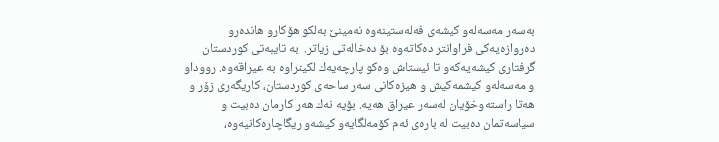به‌سه‌ر مه‌سه‌له‌و كیشه‌ی فه‌له‌ستینه‌وه‌ نه‌مینێ‌ به‌لكو هۆكارو هانده‌رو ده‌روازه‌یه‌كی فراوانتر ده‌كاته‌وه‌ بۆ ده‌خاله‌تی زیاتر.  به‌ تایبه‌تی كوردستان گرفتاری كیشه‌یه‌كه‌و تا ئیستاش وه‌كو پارچه‌یه‌ك لكینراوه‌ به‌ عیراقه‌وه‌. رووداو و مه‌سه‌له‌و كیشمه‌كیش و هیزه‌كانی سه‌ر ساحه‌ی كوردستان، كاریگه‌ری زۆر و هه‌تا راسته‌وخۆیان له‌سه‌ر عیراق هه‌یه‌. بۆیه‌ نه‌ك هه‌ر كارمان ده‌بیت و سیاسه‌تمان ده‌بیت له‌ باره‌ی ئه‌م كۆمه‌لگایه‌و كیشه‌و ریگاچاره‌كانیه‌وه‌،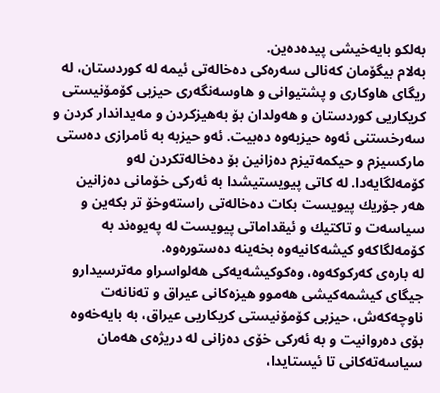به‌لكو بایه‌خیشی پیده‌ده‌ین.
به‌لام بیگۆمان كه‌نالی سه‌ره‌كی ده‌خاله‌تی ئیمه‌ له‌ كوردستان، له‌ ریگای هاوكاری و پشتیوانی و هاوسه‌نگه‌ری حیزبی كۆمۆنیستی كریكاریی كوردستان و هه‌ولدان بۆ به‌هیزكردن و مه‌یداندار كردن و سه‌رخستنی ئه‌وه‌ حیزبه‌وه‌ ده‌بیت. ئه‌و حیزبه‌ به‌ ئامرازی ده‌ستی ماركسیزم و حیكمه‌تیزم ده‌زانین بۆ ده‌خاله‌تكردن له‌و كۆمه‌لگایه‌دا. له‌ كاتی پیویستیشدا به‌ ئه‌ركی خۆمانی ده‌زانین هه‌ر جۆریك پیویست بكات ده‌خاله‌تی راسته‌وخۆ تر بكه‌ین و سیاسه‌ت و تاكتیك و ئیقداماتی پیویست له‌ په‌یوه‌ند به‌ كۆمه‌لگاكه‌و كیشه‌كانیه‌وه‌ بخه‌ینه‌ ده‌ستوره‌وه‌.
له‌ باره‌ی كه‌ركوكه‌وه‌، وه‌كوكیشه‌یه‌كی هه‌لواسراو مه‌ترسیدارو جیگای كیشمه‌كیشی هه‌موو هیزه‌كانی عیراق و ته‌نانه‌ت ناوچه‌كه‌ش، حیزبی كۆمۆنیستی كریكاریی عیراق، به‌ بایه‌خه‌وه‌ بۆی ده‌روانیت و به‌ ئه‌ركی خۆی ده‌زانی له‌ دریژه‌ی هه‌مان سیاسه‌ته‌كانی تا ئیستایدا،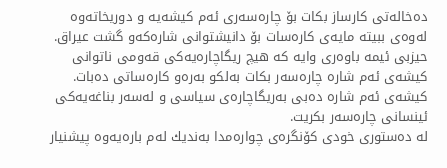ده‌خاله‌تی كارساز بكات بۆ چاره‌سه‌ری ئه‌م كیشه‌یه‌ و دوریخاته‌وه‌ له‌وه‌ی ببیته‌ مایه‌ی كاره‌سات بۆ دانیشتوانی شاره‌كه‌و گشت عیراق. حیزبی ئیمه‌ باوه‌ری وایه‌ كه‌ هیچ ریگاچاره‌یه‌كی قه‌ومی ناتوانی كیشه‌ی ئه‌م شاره‌ چاره‌سه‌ر بكات به‌لكو به‌ره‌و كاره‌ساتی ده‌بات. كیشه‌ی ئه‌م شاره‌ ده‌بی به‌ریگاچاره‌ی سیاسی و له‌سه‌ر بناغه‌یه‌كی ئینسانی چاره‌سه‌ر بكریت.
له‌ ده‌ستوری خودی كۆنگره‌ی چواره‌مدا به‌ندیك له‌م باره‌یه‌وه‌ پیشنیار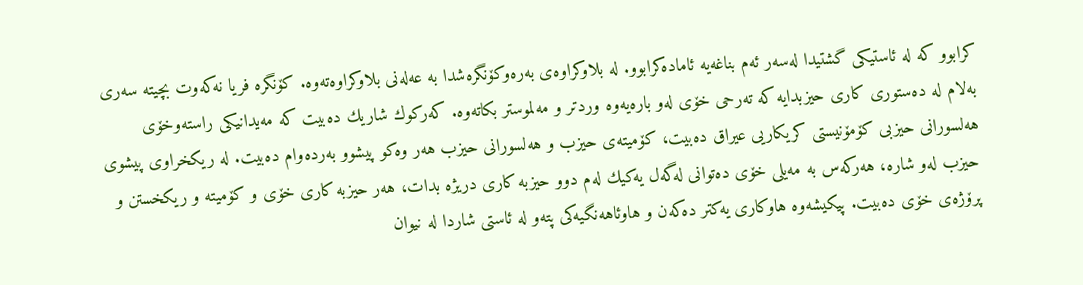كرابوو كه‌ له‌ ئاستیكی گشتیدا له‌سه‌ر ئه‌م بناغه‌یه‌ ئاماده‌كرابوو. له‌ بلاوكراوه‌ی به‌ره‌وكۆنگره‌شدا به‌ عه‌له‌نی بلاوكراوه‌ته‌وه‌. كۆنگره‌ فریا نه‌كه‌وت بچیته‌ سه‌ری به‌لام له‌ ده‌ستوری كاری حیزبدایه‌ كه‌ ته‌رحی خۆی له‌و باره‌یه‌وه‌ وردتر و مه‌لموستر بكاته‌وه‌. كه‌ركوك شاریك ده‌بیت كه‌ مه‌یدانیكی راسته‌وخۆی هه‌لسورانی حیزبی كۆمۆنیستی كریكاریی عیراق ده‌بیت، كۆمیته‌ی حیزب و هه‌لسورانی حیزب هه‌ر وه‌كو پیشوو به‌رده‌وام ده‌بیت. له‌ ریكخراوی پیشوی حیزب له‌و شاره‌، هه‌ركه‌س به‌ مه‌یلی خۆی ده‌توانی له‌گه‌ل یه‌كیك له‌م دوو حیزبه‌ كاری دریژه‌ بدات، هه‌ر حیزبه‌ كاری خۆی و كۆمیته‌ و ریكخستن و پرۆژه‌ی خۆی ده‌بیت. پیكیشه‌وه‌ هاوكاری یه‌كتر ده‌كه‌ن و هاوئاهه‌نگیه‌كی پته‌و له‌ ئاستی شاردا له‌ نیوان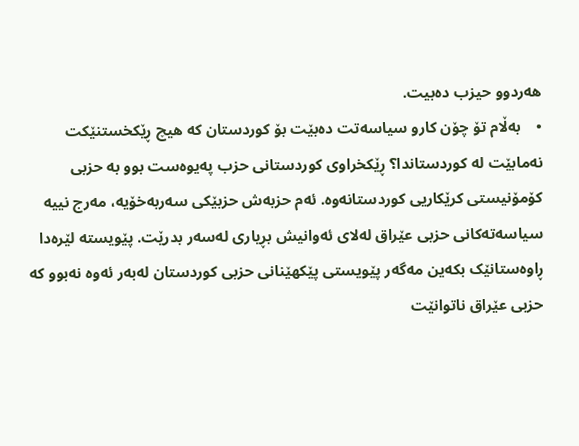هه‌ردوو حیزب ده‌بیت.
•    به‌ڵام تۆ چۆن کارو سیاسه‌تت ده‌بێت بۆ کوردستان که‌ هیچ ڕێکخستنێکت نه‌مابێت له‌ کوردستاندا؟ ڕێکخراوی کوردستانی حزب په‌یوه‌ست بوو به‌ حزبی کۆمۆنیستی کرێکاریی کوردستانه‌وه‌. ئه‌م حزبه‌ش حزبێکی سه‌ربه‌خۆیه‌، مه‌رج نییه‌ سیاسه‌ته‌کانی حزبی عێراق‌ له‌لای ئه‌وانیش بڕیاری له‌سه‌ر بدرێت. پێویسته‌ لێره‌دا ڕاوه‌ستانێک بکه‌ین مه‌گه‌ر پێویستی پێکهێنانی حزبی کوردستان له‌به‌ر ئه‌وه‌ نه‌بوو که‌ حزبی عێراق ناتوانێت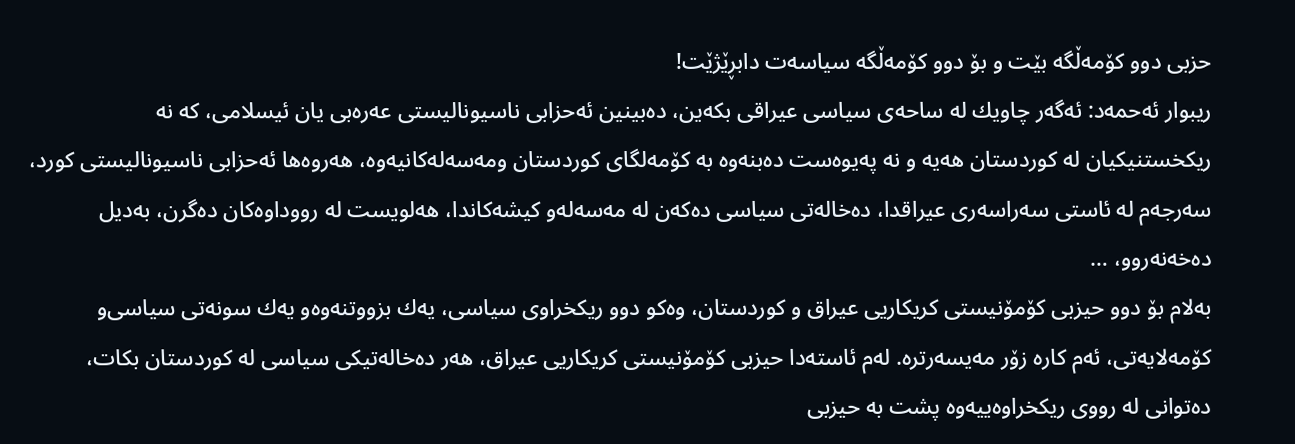حزبی دوو کۆمه‌ڵگه‌ بێت و بۆ دوو کۆمه‌ڵگه‌ سیاسه‌ت دابڕێژێت!
ریبوار ئه‌حمه‌د: ئه‌گه‌ر چاویك له‌ ساحه‌ی سیاسی عیراقی بكه‌ین، ده‌بینین ئه‌حزابی ناسیونالیستی عه‌ره‌بی یان ئیسلامی، كه‌ نه‌ ریكخستنیكیان له‌ كوردستان هه‌یه‌ و نه‌ په‌یوه‌ست ده‌بنه‌وه‌ به‌ كۆمه‌لگای كوردستان ومه‌سه‌له‌كانیه‌وه‌، هه‌روه‌ها ئه‌حزابی ناسیونالیستی كورد، سه‌رجه‌م له‌ ئاستی سه‌راسه‌ری عیراقدا، ده‌خاله‌تی سیاسی ده‌كه‌ن له‌ مه‌سه‌له‌و كیشه‌كاندا، هه‌لویست له‌ رووداوه‌كان ده‌گرن، به‌دیل ده‌خه‌نه‌روو، …
به‌لام بۆ دوو حیزبی كۆمۆنیستی كریكاریی عیراق و كوردستان، وه‌كو دوو ریكخراوی سیاسی، یه‌ك بزووتنه‌وه‌و یه‌ك سونه‌تی سیاسی‌و كۆمه‌لایه‌تی، ئه‌م كاره‌ زۆر مه‌یسه‌رتره‌. له‌م ئاسته‌دا حیزبی كۆمۆنیستی كریكاریی عیراق، هه‌ر ده‌خاله‌تیكی سیاسی له‌ كوردستان بكات، ده‌توانی له‌ رووی ریكخراوه‌ییه‌وه‌ پشت به‌ حیزبی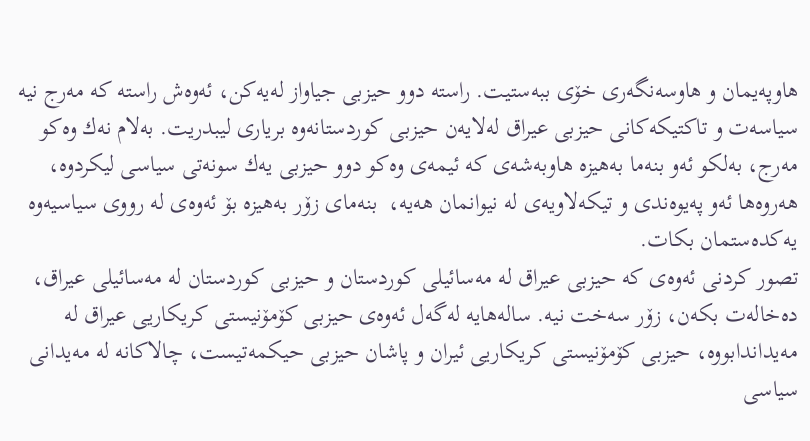هاوپه‌یمان و هاوسه‌نگه‌ری خۆی ببه‌ستیت. راسته‌ دوو حیزبی جیاواز له‌یه‌كن، ئه‌وه‌ش راسته‌ كه‌ مه‌رج نیه‌ سیاسه‌ت و تاكتیكه‌كانی حیزبی عیراق له‌لایه‌ن حیزبی كوردستانه‌وه‌ بریاری لیبدریت. به‌لام نه‌ك وه‌كو مه‌رج، به‌لكو ئه‌و بنه‌ما به‌هیزه‌ هاوبه‌شه‌ی كه‌ ئیمه‌ی وه‌كو دوو حیزبی یه‌ك سونه‌تی سیاسی لیكردوه‌، هه‌روه‌ها ئه‌و په‌یوه‌ندی و تیكه‌لاویه‌ی له‌ نیوانمان هه‌یه‌،  بنه‌مای زۆر به‌هیزه‌ بۆ ئه‌وه‌ی له‌ رووی سیاسیه‌وه‌ یه‌كده‌ستمان بكات.
تصور كردنی ئه‌وه‌ی كه‌ حیزبی عیراق له‌ مه‌سائیلی كوردستان و حیزبی كوردستان له‌ مه‌سائیلی عیراق، ده‌خاله‌ت بكه‌ن، زۆر سه‌خت نیه‌. ساله‌هایه‌ له‌گه‌ل ئه‌وه‌ی حیزبی كۆمۆنیستی كریكاریی عیراق له‌ مه‌یداندابووه‌، حیزبی كۆمۆنیستی كریكاریی ئیران و پاشان حیزبی حیكمه‌تیست، چالاكانه‌ له‌ مه‌یدانی سیاسی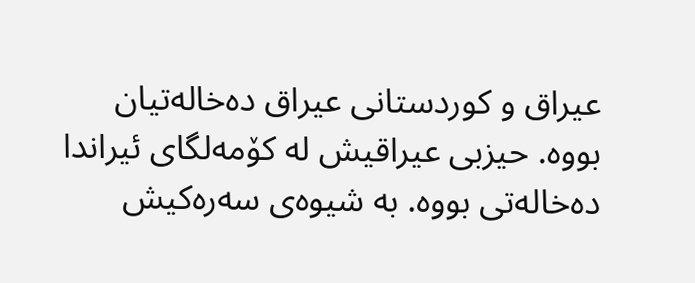عیراق و كوردستانی عیراق ده‌خاله‌تیان بووه‌. حیزبی عیراقیش له‌ كۆمه‌لگای ئیراندا ده‌خاله‌تی بووه‌. به‌ شیوه‌ی سه‌ره‌كیش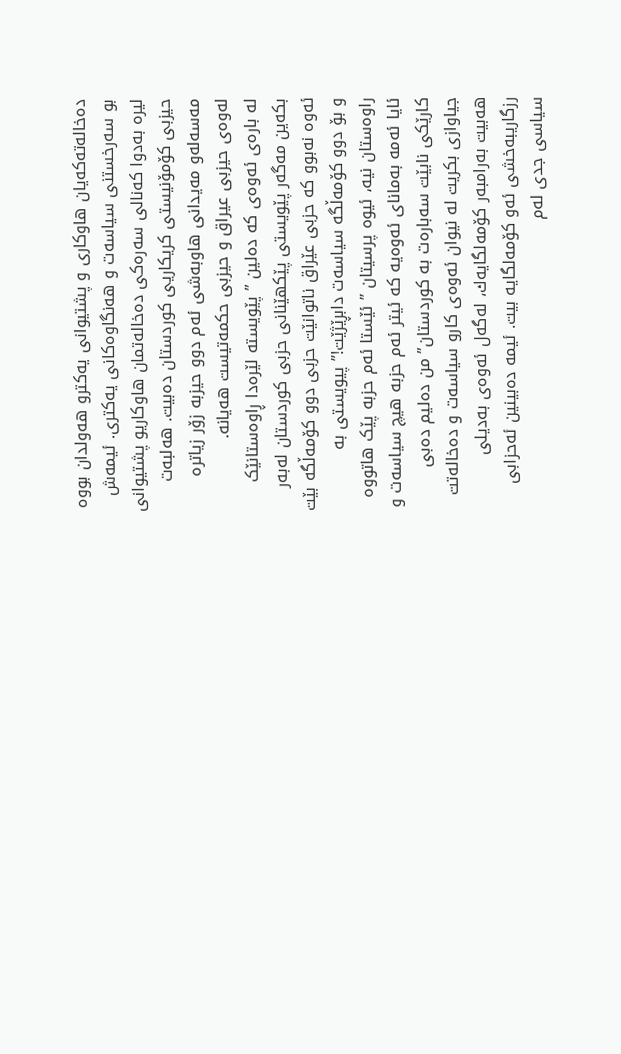ده‌خاله‌ته‌كه‌یان هاوكاری و پشتیوانی یه‌كترو هه‌ولدان بووه‌ بو سه‌رخستنی سیاسه‌ت و هه‌نگاوه‌كانی یه‌كتری. ئیمه‌ش لیره‌ به‌دوا كه‌نالی سه‌ره‌كی ده‌خاله‌تمان هاوكاریو پشتیوانی حیزبی كۆمۆنیستی كریكاریی كوردستان ده‌بیت. هه‌لبه‌ت مه‌سه‌له‌و مه‌یدانی هاوبه‌شی ئه‌م دوو حیزبه‌ زۆر زیاتره‌ له‌وه‌ی حیزبی عیراق و حیزبی حكمه‌تیست هه‌یانه‌.
له‌ باره‌ی ئه‌وه‌ی كه‌ ده‌لین ” پێویسته‌ لێره‌دا ڕاوه‌ستانێک بکه‌ین مه‌گه‌ر پێویستی پێکهێنانی حزبی کوردستان له‌به‌ر ئه‌وه‌ نه‌بوو که‌ حزبی عێراق ناتوانێت حزبی دوو کۆمه‌ڵگه‌ بێت و بۆ دوو کۆمه‌ڵگه‌ سیاسه‌ت دابڕێژێت!” پیویستی به‌ راوه‌ستان نیه‌، ئیوه‌ پرسیتان ” ئێستا ئه‌م حزبه‌ پێک هاتووه‌ ئایا ئه‌مه‌ به‌مانای ئه‌وه‌یه‌ که‌ ئیتر ئه‌م حزبه‌ هیچ سیاسه‌ت و کارێکی نابێت سه‌باره‌ت به‌ کوردستان” من ده‌لیم ده‌بی جیاوازی بكریت له‌ نیوان ئه‌وه‌ی كارو سیاسه‌ت و ده‌خاله‌تت هه‌بیت به‌رامبه‌ر كۆمه‌لگایه‌ك، له‌گه‌ل ئه‌وه‌ی به‌دیلی رزگاریبه‌خشی ئه‌و كۆمه‌لگایه‌ بیت. ئیمه‌ ده‌بینین ئه‌حزابی سیاسی جدی له‌م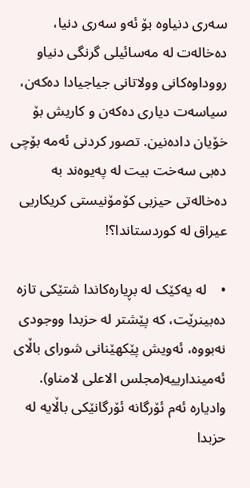سه‌ری دنیاوه‌ بۆ ئه‌و سه‌ری دنیا، ده‌خاله‌ت له‌ مه‌سائیلی گرنگی دنیاو رووداوه‌كانی وولاتانی جیاجیادا ده‌كه‌ن، سیاسه‌ت دیاری ده‌كه‌ن و كاریش بۆ خۆیان داده‌نین. تصور كردنی ئه‌مه‌ بۆچی ده‌بی سه‌خت بیت له‌ په‌یوه‌ند به‌ ده‌خاله‌تی حیزبی كۆمۆنیستی كریكاریی عیراق له‌ كوردستاندا؟!

•    له‌ یه‌کێک له‌ بڕیاره‌کاندا شتێکی تازه‌ ده‌بینرێت، که‌ پێشتر له‌ حزبدا ووجودی نه‌بووه‌، ئه‌ویش پێکهێنانی شورای باڵای ئه‌میندارییه(مجلس الاعلی لامنا‌و). وادیاره‌ ئه‌م ئۆرگانه‌ ئۆرگانێکی باڵایه‌ له‌ حزبدا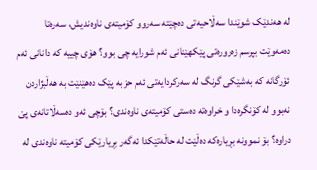له‌ هه‌ندێک شوێندا سه‌ڵاحیه‌تی ده‌چێته‌ سه‌روو کۆمیته‌ی ناوه‌ندیش، سه‌ره‌تا ده‌مه‌وێت بپرسم زه‌روره‌تی پێکهێنانی ئه‌م شورایه‌ چی بوو؟ هۆی چییه‌ که‌ دانانی ئه‌م ئۆرگانه که‌ به‌شێکی گرنگ له‌ سه‌رکردایه‌تی ئه‌م حزبه‌ پێک ده‌هێنێت‌ به‌ هه‌ڵبژاردن نه‌بوو له‌ کۆنگره‌دا و خراوه‌ته‌ ده‌ستی کۆمیته‌ی‌ ناوه‌ندی؟ بۆچی ئه‌و ده‌سه‌ڵاتانه‌ی پێ دراوه‌؟ بۆ نموونه‌ بڕیاره‌که‌ ده‌ڵێت له‌ حاڵه‌تێکدا ئه‌گه‌ر بڕیارێکی کۆمیته‌ ناوه‌ندی له‌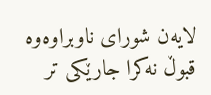لایه‌ن شورای ناوبراوه‌وه‌ قبوڵ نه‌کرا جارێکی تر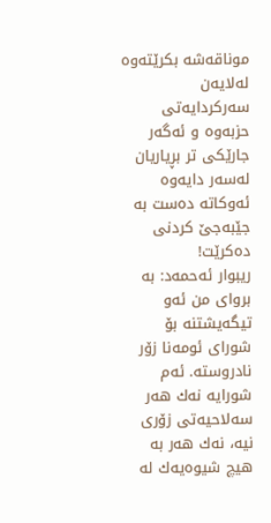موناقه‌شه‌ بکرێته‌وه‌ له‌لایه‌ن سه‌رکردایه‌تی حزبه‌وه‌ و ئه‌گه‌ر جارێکی تر بڕیاریان له‌سه‌ر دایه‌وه‌ ئه‌وکاته‌ ده‌ست به‌ جێبه‌جێ کردنی ده‌کرێت!
ریبوار ئه‌حمه‌د: به‌ بروای من ئه‌و تیگه‌یشتنه‌ بۆ شورای ئومه‌نا زۆر نادروسته‌. ئه‌م شورایه‌ نه‌ك هه‌ر سه‌لاحیه‌تی زۆری نیه‌، نه‌ك هه‌ر به‌ هیچ شیوه‌یه‌ك له‌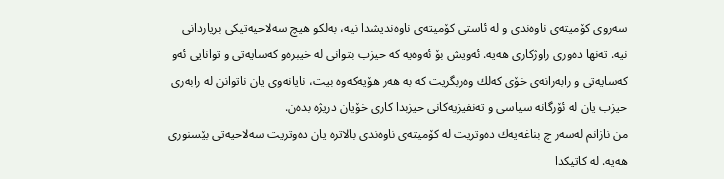سه‌روی كۆمیته‌ی ناوه‌ندی و له‌ ئاستی كۆمیته‌ی ناوه‌ندیشدا نیه‌، به‌لكو هیچ سه‌لاحیه‌تیكی بریاردانی نیه‌. ته‌نها ده‌وری راوژكاری هه‌یه‌. ئه‌ویش بۆ ئه‌وه‌یه‌ كه‌ حیزب بتوانی له‌ خیبره‌و كه‌سایه‌تی و توانایی ئه‌و كه‌سایه‌تی و رابه‌رانه‌ی خۆی كه‌لك وه‌ربگریت كه‌ به‌ هه‌ر هۆیه‌كه‌وه‌ بیت، نایانه‌وی یان ناتوانن له‌ رابه‌ری حیزب یان له‌ ئۆرگانه‌ سیاسی و ته‌نفیزیه‌كانی حیزبدا كاری خۆیان دریژه‌ بده‌ن.
من نازانم له‌سه‌ر چ بناغه‌یه‌ك ده‌وتریت له‌ كۆمیته‌ی ناوه‌ندی بالاتره‌ یان ده‌وتریت سه‌لاحیه‌تی بێسنوری هه‌یه‌. له‌ كاتیكدا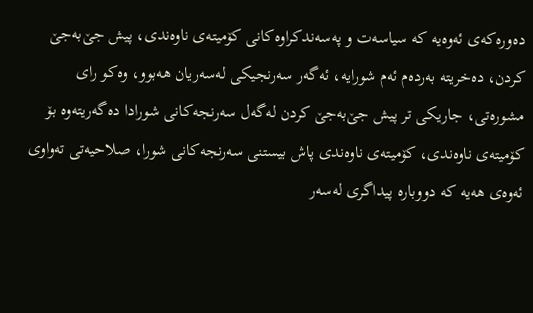ده‌وره‌كه‌ی ئه‌وه‌یه‌ كه‌ سیاسه‌ت و په‌سه‌ندكراوه‌كانی كۆمیته‌ی ناوه‌ندی، پیش جێ‌به‌جێ‌ كردن، ده‌خریته‌ به‌رده‌م ئه‌م شورایه‌، ئه‌گه‌ر سه‌رنجیكی له‌سه‌ریان هه‌بوو، وه‌كو رای مشوره‌تی، جاریكی تر پیش جێ‌به‌جێ‌ كردن له‌گه‌ل سه‌رنجه‌كانی شورادا ده‌گه‌ریته‌وه‌ بۆ كۆمیته‌ی ناوه‌ندی، كۆمیته‌ی ناوه‌ندی پاش بیستنی سه‌رنجه‌كانی شورا، صلاحیه‌تی ته‌واوی ئه‌وه‌ی هه‌یه‌ كه‌ دووباره‌ پیداگری له‌سه‌ر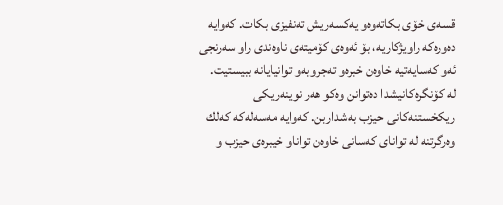قسه‌ی خۆی بكاته‌وه‌و یه‌كسه‌ریش ته‌نفیزی بكات. كه‌وایه‌ ده‌وره‌كه‌ راویژكاریه‌، بۆ ئه‌وه‌ی كۆمیته‌ی ناوه‌ندی راو سه‌رنجی ئه‌و كه‌سایه‌تیه‌ خاوه‌ن خبره‌و ته‌جروبه‌و توانیایانه‌ ببیستیت.
له‌ كۆنگره‌كانیشدا ده‌توانن وه‌كو هه‌ر نوینه‌ریكی ریكخستنه‌كانی حیزب به‌شداربن. كه‌وایه‌ مه‌سه‌له‌كه‌ كه‌لك وه‌رگرتنه‌ له‌ توانای كه‌سانی خاوه‌ن تواناو خیبره‌ی حیزب و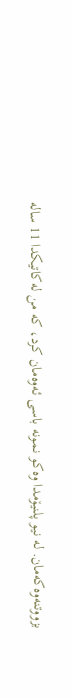بزووتنه‌وه‌كه‌مان. له‌ نیو پلنیۆمدا وه‌كو نمونه‌ باسی ئه‌وه‌مان كرد، كه‌ من له‌كاتیكدا 11 ساله‌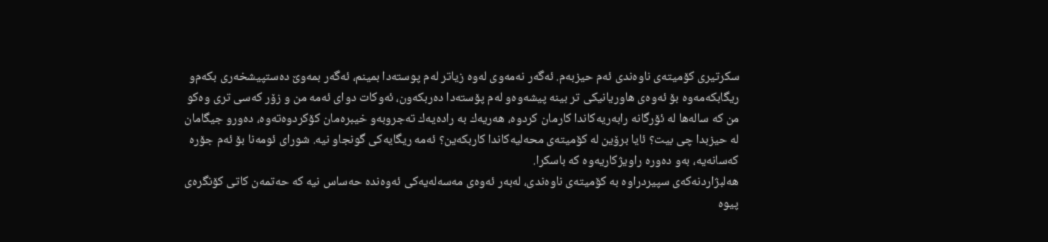سكرتیری كۆمیته‌ی ناوه‌ندی ئه‌م حیزبه‌م. ئه‌گه‌ر نه‌مه‌وی له‌وه‌ زیاتر له‌م پوسته‌دا بمینم، ئه‌گه‌ر بمه‌وێ‌ ده‌ستپیشخه‌ری بكه‌م‌و ریگابكه‌مه‌وه‌ بۆ ئه‌وه‌ی هاوریانیكی تر بینه‌ پیشه‌وه‌و له‌م پۆسته‌دا ده‌ربكه‌ون، ئه‌وكات دوای ئه‌مه‌ من و زۆر كه‌سی تری وه‌كو من كه‌ ساله‌ها له‌ ئۆرگانه‌ رابه‌ریه‌كاندا كارمان كردوه‌، هه‌ریه‌ك به‌ راده‌یه‌ك ته‌جروبه‌و خیبره‌مان كۆكردوه‌ته‌وه‌، ده‌ورو جیگامان له‌ حیزبدا چی بیت؟ ئایا برۆین له‌ كۆمیته‌ی محه‌لیه‌كاندا كاربكه‌ین؟ ئه‌مه‌ ریگایه‌كی گونجاو نیه‌. شورای ئومه‌نا بۆ ئه‌م جۆره‌ كه‌سانه‌یه‌، به‌و ده‌وره‌ راویژكاریه‌وه‌ كه‌ باسكرا.
هه‌لبژاردنه‌كه‌ی سپیردراوه‌ به‌ كۆمیته‌ی ناوه‌ندی، له‌به‌ر ئه‌وه‌ی مه‌سه‌له‌یه‌كی ئه‌وه‌نده‌ حه‌ساس نیه‌ كه‌ حه‌تمه‌ن كاتی كۆنگره‌ی پیوه‌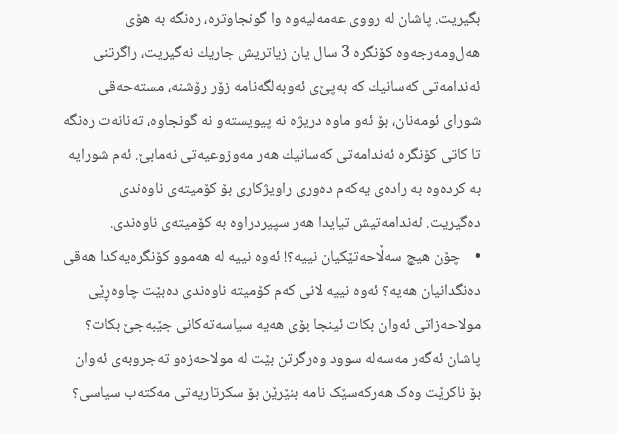بگیریت. پاشان له‌ رووی عه‌مه‌لیه‌وه‌ وا گونجاوتره‌، ره‌نگه‌ به‌ هۆی هه‌ل‌ومه‌رجه‌وه‌ كۆنگره‌ 3 سال یان زیاتریش جاریك نه‌گیریت، راگرتنی ئه‌ندامه‌تی كه‌سانیك كه‌ به‌پێ‌ی ئه‌وبه‌لگه‌نامه‌ زۆر رۆشنه‌، مسته‌حه‌قی شورای ئومه‌نان، بۆ ئه‌و ماوه‌ دریژه‌ نه‌ پیویسته‌و نه‌ گونجاوه‌، ته‌نانه‌ت ره‌نگه‌ تا كاتی كۆنگره‌ ئه‌ندامه‌تی كه‌سانیك هه‌ر مه‌وزوعیه‌تی نه‌مابێ‌. ئه‌م شورایه‌ به‌ كرده‌وه‌ به‌ راده‌ی یه‌كه‌م ده‌وری راویژكاری بۆ كۆمیته‌ی ناوه‌ندی ده‌گیریت. ئه‌ندامه‌تیش تیایدا هه‌ر سپیردراوه‌ به‌ كۆمیته‌ی ناوه‌ندی.
•    چۆن هیچ سه‌ڵاحه‌تێکیان نییه‌؟! ئه‌وه‌ نییه‌ له‌ هه‌موو کۆنگره‌یه‌کدا هه‌قی ده‌نگدانیان هه‌یه‌؟ ئه‌وه‌ نییه‌ لانی که‌م کۆمیته‌ ناوه‌ندی ده‌بێت چاوه‌ڕێی مولاحه‌زاتی ئه‌وان بکات ئینجا بۆی هه‌یه‌ سیاسه‌ته‌کانی جێبه‌جێ بکات؟ پاشان ئه‌گه‌ر مه‌سه‌له‌ سوود وه‌رگرتن بێت له‌ مولاحه‌زه‌و ته‌جروبه‌ی ئه‌وان بۆ ناکرێت وه‌ک هه‌رکه‌سێک نامه‌ بنێرێن بۆ سکرتاریه‌تی مه‌کته‌ب سیاسی؟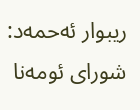ریبوار ئه‌حمه‌د: شورای ئومه‌نا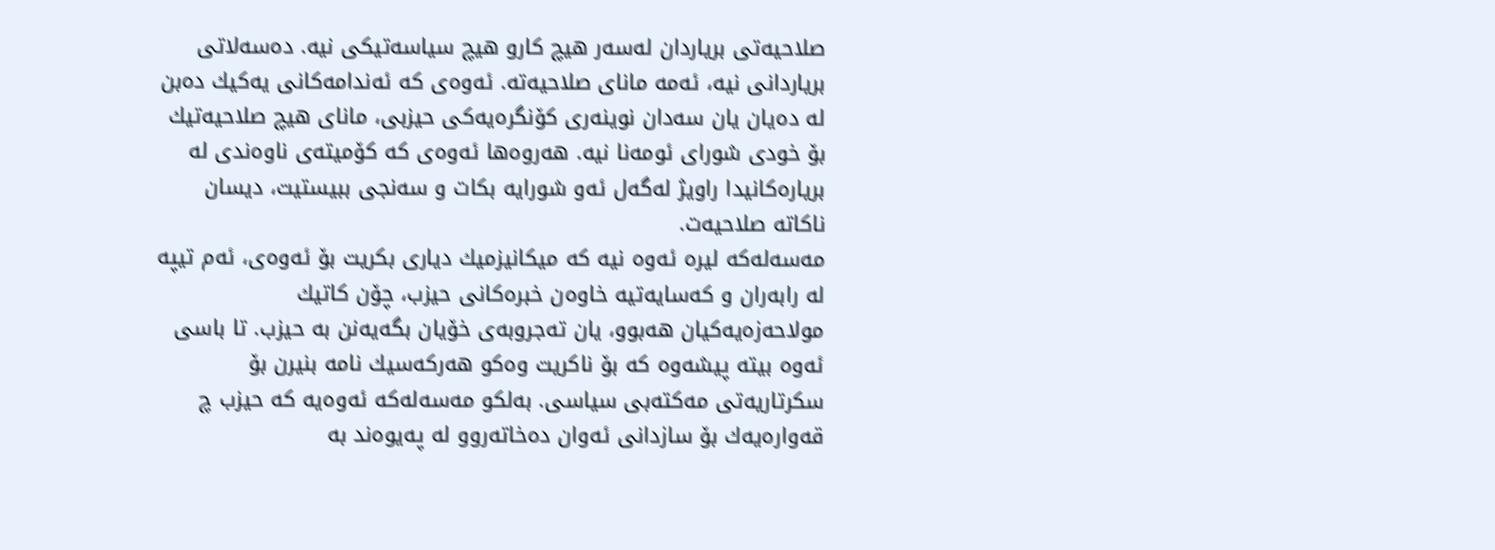صلاحیه‌تی بریاردان له‌سه‌ر هیچ كارو هیچ سیاسه‌تیكی نیه‌. ده‌سه‌لاتی بریاردانی نیه‌، ئه‌مه‌ مانای صلاحیه‌ته‌. ئه‌وه‌ی كه‌ ئه‌ندامه‌كانی یه‌كیك ده‌بن له‌ ده‌یان یان سه‌دان نوینه‌ری كۆنگره‌یه‌كی حیزبی، مانای هیچ صلاحیه‌تیك بۆ خودی شورای ئومه‌نا نیه‌. هه‌روه‌ها ئه‌وه‌ی كه‌ كۆمیته‌ی ناوه‌ندی له‌ بریاره‌كانیدا راویژ له‌گه‌ل ئه‌و شورایه‌ بكات و سه‌نجی ببیستیت، دیسان ناكاته‌ صلاحیه‌ت.
مه‌سه‌له‌كه‌ لیره‌ ئه‌وه‌ نیه‌ كه‌ میكانیزمیك دیاری بكریت بۆ ئه‌وه‌ی، ئه‌م تیپه‌ له‌ رابه‌ران و كه‌سایه‌تیه‌ خاوه‌ن خبره‌كانی حیزب، چۆن كاتیك مولاحه‌زه‌یه‌كیان هه‌بوو، یان ته‌جروبه‌ی خۆیان بگه‌یه‌نن به‌ حیزب. تا باسی ئه‌وه‌ بیته‌ پیشه‌وه‌ كه‌ بۆ ناكریت وه‌كو هه‌ركه‌سیك نامه‌ بنیرن بۆ سكرتاریه‌تی مه‌كته‌بی سیاسی. به‌لكو مه‌سه‌له‌كه‌ ئه‌وه‌یه‌ كه‌ حیزب چ قه‌واره‌یه‌ك بۆ سازدانی ئه‌وان ده‌خاته‌روو له‌ په‌یوه‌ند به‌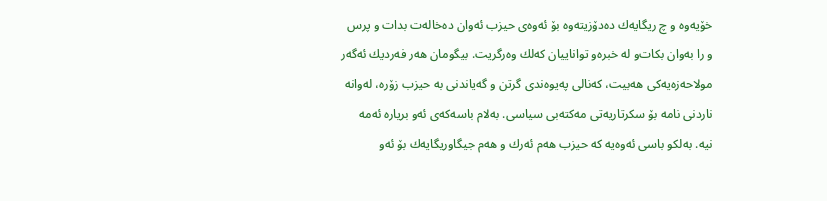خۆیه‌وه‌ و چ ریگایه‌ك ده‌دۆزیته‌وه‌ بۆ ئه‌وه‌ی حیزب ئه‌وان ده‌خاله‌ت بدات و پرس و را به‌وان بكات‌و له‌ خبره‌و تواناییان كه‌لك وه‌رگریت. بیگومان هه‌ر فه‌ردیك ئه‌گه‌ر مولاحه‌زه‌یه‌كی هه‌بیت، كه‌نالی په‌یوه‌ندی گرتن و گه‌یاندنی به‌ حیزب زۆره‌، له‌وانه‌ ناردنی نامه‌ بۆ سكرتاریه‌تی مه‌كته‌بی سیاسی. به‌لام باسه‌كه‌ی ئه‌و بریاره‌ ئه‌مه‌ نیه‌. به‌لكو باسی ئه‌وه‌یه‌ كه‌ حیزب هه‌م ئه‌رك و هه‌م جیگاوریگایه‌ك بۆ ئه‌و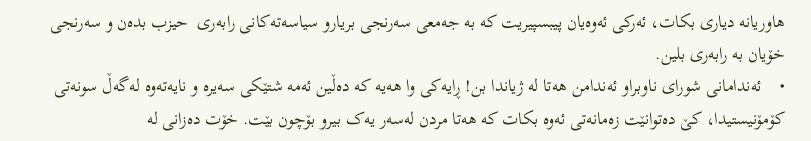هاوریانه‌ دیاری بكات، ئه‌ركی ئه‌وه‌یان پیبسپیریت كه‌ به‌ جه‌معی سه‌رنجی بریارو سیاسه‌ته‌كانی رابه‌ری  حیزب بده‌ن و سه‌رنجی خۆیان به‌ رابه‌ری بلین.
•    ئه‌ندامانی شورای ناوبراو ئه‌ندامن هه‌تا له‌ ژیاندا بن! ڕایه‌کی وا هه‌یه‌ که‌ ده‌ڵین ئه‌مه‌ شتێکی سه‌یره‌‌ و نایه‌ته‌وه‌ له‌گه‌ڵ سونه‌تی کۆمۆنیستیدا، کێ ده‌توانێت زه‌مانه‌تی ئه‌وه‌ بکات که‌ هه‌تا مردن له‌سه‌ر یه‌ک بیرو بۆچون بێت. خۆت ده‌زانی له‌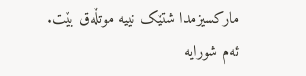مارکسیزمدا شتێک نییه‌ موتڵه‌ق بێت. ئه‌م شورایه‌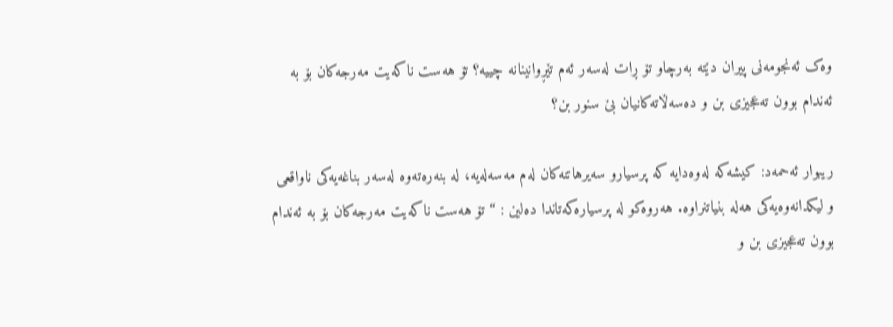وه‌ک ئه‌نجومه‌نی پیران دێته‌ به‌رچاو تۆ ڕات له‌سه‌ر ئه‌م تێڕوانینانه‌ چییه‌؟ تۆ هه‌ست ناکه‌یت مه‌رجه‌کان بۆ به‌ ئه‌ندام بوون ته‌عجیزی بن و ده‌سه‌ڵاته‌کانیان بێ سنور بن؟

ریبوار ئه‌حمه‌د: كیشه‌كه‌ له‌وه‌دایه‌ كه‌ پرسیارو سه‌یرهاتنه‌كان له‌م مه‌سه‌له‌یه‌، له‌ بنه‌ره‌ته‌وه‌ له‌سه‌ر بناغه‌یه‌كی ناواقعی و لیكدانه‌وه‌یه‌كی هه‌له‌ بنیاتنراوه‌. هه‌روه‌كو له‌ پرسیاره‌كه‌تاندا ده‌لین : “تۆ هه‌ست ناکه‌یت مه‌رجه‌کان بۆ به‌ ئه‌ندام بوون ته‌عجیزی بن و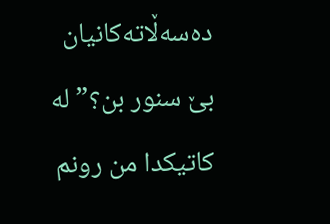ده‌سه‌ڵاته‌کانیان بێ سنور بن؟” له‌ كاتیكدا من رونم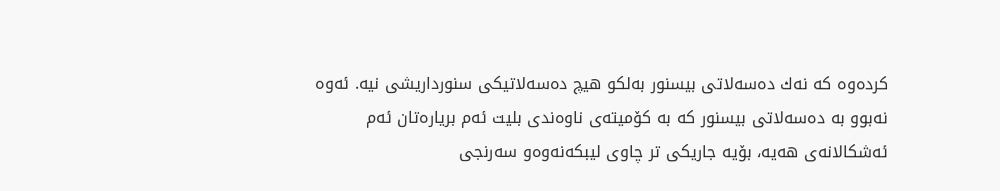كرده‌وه‌ كه‌ نه‌ك ده‌سه‌لاتی بیسنور به‌لكو هیچ ده‌سه‌لاتیكی سنورداریشی نیه‌. ئه‌وه‌ نه‌بوو به‌ ده‌سه‌لاتی بیسنور كه‌ به‌ كۆمیته‌ی ناوه‌ندی بلیت ئه‌م بریاره‌تان ئه‌م ئه‌شكالانه‌ی هه‌یه‌، بۆیه‌ جاریكی تر چاوی لیبكه‌نه‌وه‌و سه‌رنجی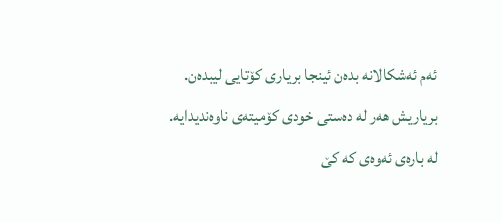ئه‌م ئه‌شكالانه‌ بده‌ن ئینجا بریاری كۆتایی لیبده‌ن. بریاریش هه‌ر له‌ ده‌ستی خودی كۆمیته‌ی ناوه‌ندیدایه‌.
له‌ باره‌ی ئه‌وه‌ی كه‌ كێ‌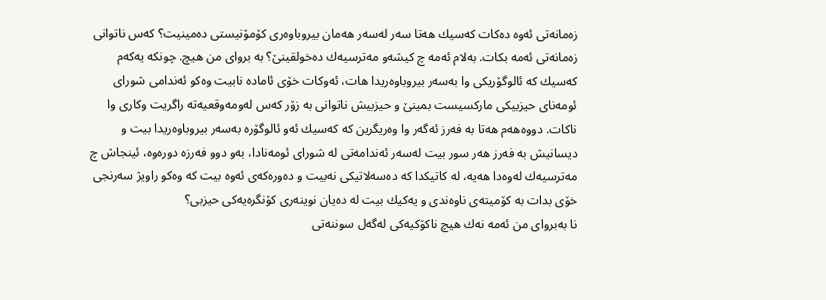زه‌مانه‌تی ئه‌وه‌ ده‌كات كه‌سیك هه‌تا سه‌ر له‌سه‌ر هه‌مان بیروباوه‌ری كۆمۆنیستی ده‌مینیت؟ كه‌س ناتوانی زه‌مانه‌تی ئه‌مه‌ بكات. به‌لام ئه‌مه‌ چ كیشه‌و مه‌ترسیه‌ك ده‌خولقینێ‌؟ به‌ بروای من هیچ. چونكه‌ یه‌كه‌م كه‌سیك كه‌ ئالوگۆریكی وا به‌سه‌ر بیروباوه‌ریدا هات، ئه‌وكات خۆی ئاماده‌ نابیت وه‌كو ئه‌ندامی شورای ئومه‌نای حیزبیكی ماركسیست بمینێ‌ و حیزبیش ناتوانی به‌ زۆر كه‌س له‌ومه‌وقعیه‌ته‌ راگریت وكاری وا ناكات. دووه‌هه‌م هه‌تا به‌ فه‌رز ئه‌گه‌ر وا وه‌ریگرین كه‌ كه‌سیك ئه‌و ئالوگۆره‌ به‌سه‌ر بیروباوه‌ریدا بیت و دیسانیش به‌ فه‌رز هه‌ر سور بیت له‌سه‌ر ئه‌ندامه‌تی له‌ شورای ئومه‌نادا، به‌و دوو فه‌رزه‌ دوره‌وه‌، ئینجاش چ مه‌ترسیه‌ك له‌وه‌دا هه‌یه‌، له‌ كاتیكدا كه‌ ده‌سه‌لاتیكی نه‌بیت و ده‌وره‌كه‌ی ئه‌وه‌ بیت كه‌ وه‌كو راویژ سه‌رنجی خۆی بدات به‌ كۆمیته‌ی ناوه‌ندی و یه‌كیك بیت له‌ ده‌یان نوینه‌ری كۆنگره‌یه‌كی حیزبی؟
نا به‌بروای من ئه‌مه‌ نه‌ك هیچ ناكۆكیه‌كی له‌گه‌ل سوننه‌تی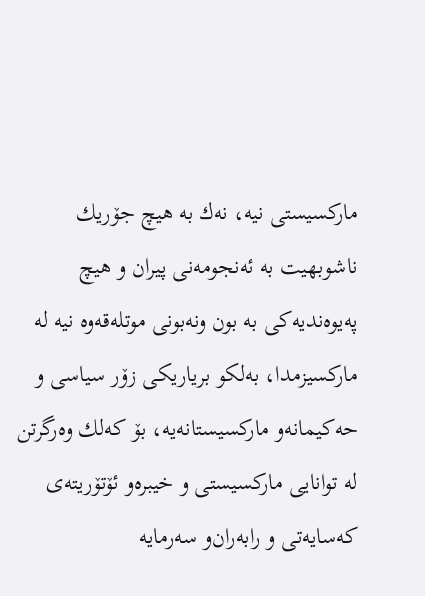ماركسیستی نیه‌، نه‌ك به‌ هیچ جۆریك ناشوبهیت به‌ ئه‌نجومه‌نی پیران و هیچ په‌یوه‌ندیه‌كی به‌ بون ونه‌بونی موتله‌قه‌وه‌ نیه‌ له‌ ماركسیزمدا، به‌لكو بریاریكی زۆر سیاسی و حه‌كیمانه‌و ماركسیستانه‌یه‌، بۆ كه‌لك وه‌رگرتن له‌ توانایی ماركسیستی و خیبره‌و ئۆتۆریته‌ی كه‌سایه‌تی ‌و رابه‌ران‌و سه‌رمایه‌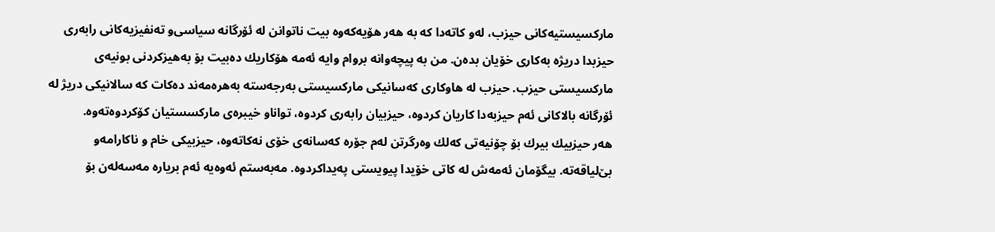ماركسیستیه‌كانی حیزب، له‌و كاته‌دا كه‌ به‌ هه‌ر هۆیه‌كه‌وه‌ بیت ناتوانن له‌ ئۆرگانه‌ سیاسی‌و ته‌نفیزیه‌كانی رابه‌ری حیزبدا دریژه‌ به‌كاری خۆیان بده‌ن. من به‌ پیچه‌وانه‌ بروام وایه‌ ئه‌مه‌ هۆكاریك ده‌بیت بۆ به‌هیزكردنی بونیه‌ی ماركسیستی حیزب. حیزب له‌ هاوكاری كه‌سانیكی ماركسیستی به‌رجه‌سته‌ به‌هره‌مه‌ند ده‌كات كه‌ سالانیكی دریژ له‌ ئۆرگانه‌ بالاكانی ئه‌م حیزبه‌دا كاریان كردوه‌، حیزبیان رابه‌ری كردوه‌، تواناو خیبره‌ی ماركسستیان كۆكردوه‌ته‌وه‌.
هه‌ر حیزبیك بیرك بۆ چۆنیه‌تی كه‌لك وه‌رگرتن له‌م جۆره‌ كه‌سانه‌ی خۆی نه‌كاته‌وه‌، حیزبیكی خام و ناكارامه‌و بێ‌لیاقه‌ته‌. بیگۆمان ئه‌مه‌ش له‌ كاتی خۆیدا پیویستی په‌یداكردوه‌. مه‌به‌ستم ئه‌وه‌یه‌ ئه‌م بریاره‌ مه‌سه‌له‌ن بۆ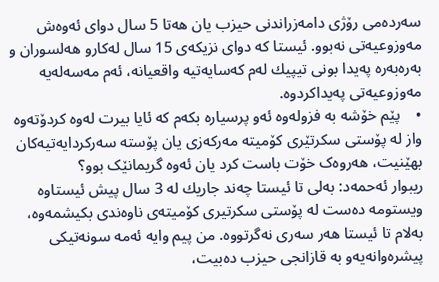سه‌رده‌می رۆژی دامه‌زراندنی حیزب یان هه‌تا 5 سال دوای ئه‌وه‌ش مه‌وزوعیه‌تی نه‌بوو. ئیستا كه‌ دوای نزیكه‌ی 15 سال له‌كارو هه‌لسوران و به‌ره‌به‌ره‌ په‌یدا بونی تیپیك له‌م كه‌سایه‌تیه‌ واقعیانه‌، ئه‌م مه‌سه‌له‌یه‌ مه‌وزوعیه‌تی په‌یداكردوه‌.
•    پێم خۆشه‌ به‌ فزوله‌وه‌ ئه‌و پرسیاره‌ بکه‌م که ئایا‌ بیرت له‌وه‌ کردۆته‌وه‌ واز له پۆستی‌ سکرتێری کۆمیته‌ مه‌رکه‌زی یان پۆسته‌ سه‌رکردایه‌تیه‌کان بهێنیت، هه‌روه‌ک خۆت باست کرد یان ئه‌وه‌ گریمانێک بوو؟
ریبوار ئه‌حمه‌د: به‌لی تا ئیستا چه‌ند جاریك له‌ 3 سال پیش ئیستاوه‌ ویستومه‌ ده‌ست له‌ پۆستی سكرتیری كۆمیته‌ی ناوه‌ندی بكیشمه‌وه‌، به‌لام تا ئیستا هه‌ر سه‌ری نه‌گرتووه‌. من پیم وایه‌ ئه‌مه‌ سونه‌تیكی پیشره‌وانه‌یه‌و به‌ قازانجی حیزب ده‌بیت،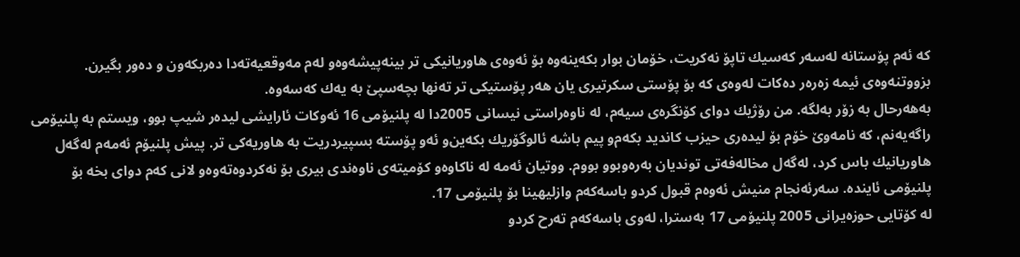كه‌ ئه‌م پۆستانه‌ له‌سه‌ر كه‌سیك تاپۆ نه‌كریت، خۆمان بوار بكه‌ینه‌وه‌ بۆ ئه‌وه‌ی هاوریانیكی تر بینه‌پیشه‌وه‌و له‌م مه‌وقعیه‌ته‌دا ده‌ربكه‌ون و ده‌ور بگیرن. بزووتنه‌وه‌ی ئیمه‌ زه‌ره‌ر ده‌كات له‌وه‌ی كه‌ بۆ پۆستی سكرتیری یان هه‌ر پۆستیكی تر ته‌نها بچه‌سپێ‌ به‌ یه‌ك كه‌سه‌وه‌.
به‌هه‌رحال به‌ زۆر به‌لگه‌. من رۆژیك دوای كۆنگره‌ی سیه‌م، له‌ ناوه‌راستی نیسانی 2005دا له‌ پلنیۆمی 16 ئه‌وكات ئارایشی لیده‌ر شیپ بوو، ویستم به‌ پلنیۆمی راگه‌یه‌نم، كه‌ نامه‌وێ‌ خۆم بۆ لیده‌ری حیزب كاندید بكه‌م‌و پیم باشه‌ ئالوگۆریك بكه‌ین‌و ئه‌و پۆسته‌ بسپیردریت به‌ هاوریه‌كی تر. پیش پلنیۆم ئه‌مه‌م له‌گه‌ل هاوریانیك باس كرد، له‌گه‌ل مخاله‌فه‌تی توندیان به‌ره‌وبوو بووم. ووتیان ئه‌مه‌ له‌ ناكاوه‌و كۆمیته‌ی ناوه‌ندی بیری بۆ نه‌كردوه‌ته‌وه‌و لانی كه‌م دوای بخه‌ بۆ پلنیۆمی ئاینده‌. سه‌رئه‌نجام منیش ئه‌وه‌م قبول كردو باسه‌كه‌م وازلیهینا بۆ پلنیۆمی 17.
له‌ كۆتایی حوزه‌یرانی 2005 پلنیۆمی 17 به‌سترا، له‌وی باسه‌كه‌م ته‌رح كردو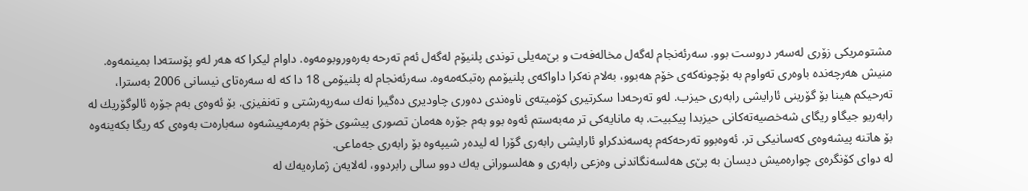مشتومریكی زۆری له‌سه‌ر دروست بوو. سه‌رئه‌نجام له‌گه‌ل مخاله‌فه‌ت و بێ‌مه‌یلی توندی پلنیۆم له‌گه‌ل ئه‌م ته‌رحه‌ به‌ره‌وروبومه‌وه‌. داوام لیكرا كه‌ هه‌ر له‌و پۆسته‌دا بمینمه‌وه‌. منیش هه‌رچه‌نده‌ باوه‌ری ته‌واوم به‌ بۆچونه‌كه‌ی خۆم هه‌بوو، به‌لام نه‌كرا داواكه‌ی پلنیۆمم ره‌تبكه‌مه‌وه‌. سه‌رئه‌نجام له‌ پلنیۆمی 18 دا كه‌ له‌ سه‌ره‌تای نیسانی 2006 به‌سترا، ته‌رحیكم هینا بۆ گۆرینی ئارایشی رابه‌ری حیزب. له‌و ته‌رحه‌دا سكرتیری كۆمیته‌ی ناوه‌ندی ده‌وری چاودیری ده‌گیرا نه‌ك سه‌رپه‌رشتی و ته‌نفیزی. بۆ ئه‌وه‌ی به‌م جۆره‌ ئالوگۆریك له‌ رابه‌ریو جیگاو ریگای شه‌خصیه‌ته‌كانی حیزبدا پیكبیت. به‌ مانایه‌كی تر مه‌به‌ستم ئه‌وه‌ بوو به‌م جۆره‌ هه‌مان تصوری پیشوی خۆم به‌رمه‌پیشه‌وه‌ سه‌باره‌ت به‌وه‌ی كه‌ ریگا بكه‌ینه‌وه‌ بۆ هاتنه‌ پیشه‌وه‌ی كه‌سانیكی تر. ئه‌وه‌بوو ته‌رحه‌كه‌م په‌سه‌ندكراو ئارایشی رابه‌ری گۆرا له‌ لیده‌ر شیپه‌وه‌ بۆ رابه‌ری جه‌ماعی.
له‌ دوای كۆنگره‌ی چواره‌میش دیسان به‌ پێ‌ی هه‌لسه‌نگاندنی وه‌زعی رابه‌ری و هه‌لسورانی یه‌ك دوو سالی رابردوو، له‌لایه‌ن ژماره‌یه‌ك له‌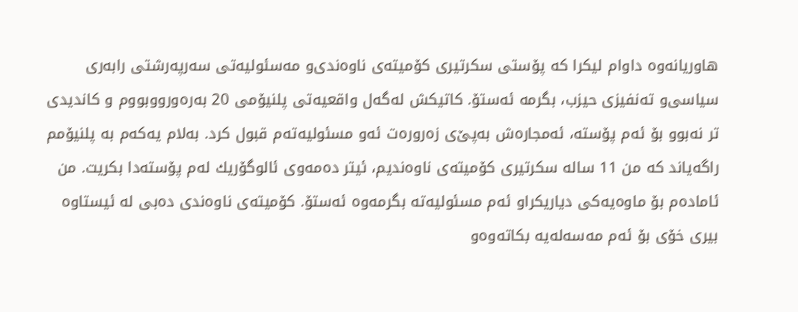هاوریانه‌وه‌ داوام لیكرا كه‌ پۆستی سكرتیری كۆمیته‌ی ناوه‌ندی‌و مه‌سئولیه‌تی سه‌رپه‌رشتی رابه‌ری سیاسی‌و ته‌نفیزی حیزب، بگرمه‌ ئه‌ستۆ. كاتیكش له‌گه‌ل واقعیه‌تی پلنیۆمی 20 به‌ره‌ورووبووم و كاندیدی تر نه‌بوو بۆ ئه‌م پۆسته‌، ئه‌مجاره‌ش به‌پێ‌ی زه‌روره‌ت ئه‌و مسئولیه‌ته‌م قبول كرد. به‌لام یه‌كه‌م به‌ پلنیۆمم راگه‌یاند كه‌ من 11 ساله‌ سكرتیری كۆمیته‌ی ناوه‌ندیم، ئیتر ده‌مه‌وی ئالوگۆریك له‌م پۆسته‌دا بكریت. من ئاماده‌م بۆ ماوه‌یه‌كی دیاریكراو ئه‌م مسئولیه‌ته‌ بگرمه‌وه‌ ئه‌ستۆ. كۆمیته‌ی ناوه‌ندی ده‌بی له‌ ئیستاوه‌ بیری خۆی بۆ ئه‌م مه‌سه‌له‌یه‌ بكاته‌وه‌و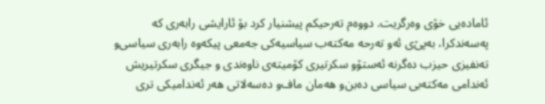ئاماده‌یی خۆی وه‌رگریت. دووه‌م ته‌رحیكم پیشنیار كرد بۆ ئارایشی رابه‌ری كه‌ په‌سه‌ندكرا، به‌پێ‌ی ئه‌و ته‌رحه‌ مه‌كته‌ب سیاسیه‌كی جه‌معی پیكه‌وه‌ رابه‌ری سیاسی‌و ته‌نفیزی حیزب ده‌گرنه‌ ئه‌ستۆو سكرتیری كۆمیته‌ی ناوه‌ندی و جیگری سكرتیریش ئه‌ندامی مه‌كته‌بی سیاسی ده‌بن‌و هه‌مان ماف‌و ده‌سه‌لاتی هه‌ر ئه‌ندامیكی تری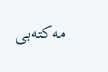مه‌كته‌بی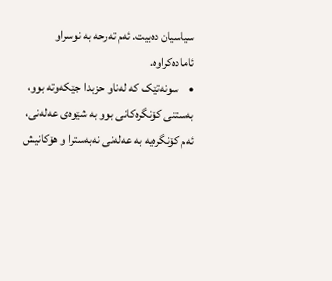سیاسیان ده‌بیت. ئه‌م ته‌رحه‌ به‌ نوسراو ئاماده‌كراوه‌.
•    سونه‌تێک که‌ له‌ناو حزبدا جێکه‌وته‌ بوو، به‌ستنی کۆنگره‌کانی بوو به‌ شێوه‌ی عه‌له‌نی، ئه‌م کۆنگره‌یه‌ به‌ عه‌له‌نی نه‌به‌سترا و هۆکانیش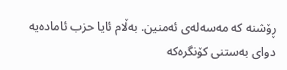ڕۆشنه‌ که‌ مه‌سه‌له‌ی ئه‌منین. به‌ڵام ئایا حزب ئاماده‌یه‌ دوای به‌ستنی کۆنگره‌که‌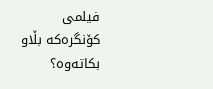فیلمی کۆنگره‌که‌ بڵاو بکاته‌وه‌؟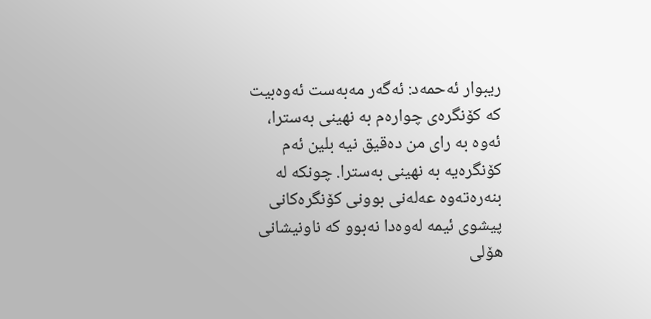ریبوار ئه‌حمه‌د: ئه‌گه‌ر مه‌به‌ست ئه‌وه‌بیت كه‌ كۆنگره‌ی چواره‌م به‌ نهینی به‌سترا، ئه‌وه‌ به‌ رای من ده‌قیق نیه‌ بلین ئه‌م كۆنگره‌یه‌ به‌ نهینی به‌سترا. چونكه‌ له‌ بنه‌ره‌ته‌وه‌ عه‌له‌نی بوونی كۆنگره‌كانی پیشوی ئیمه‌ له‌وه‌دا نه‌بوو كه‌ ناونیشانی هۆلی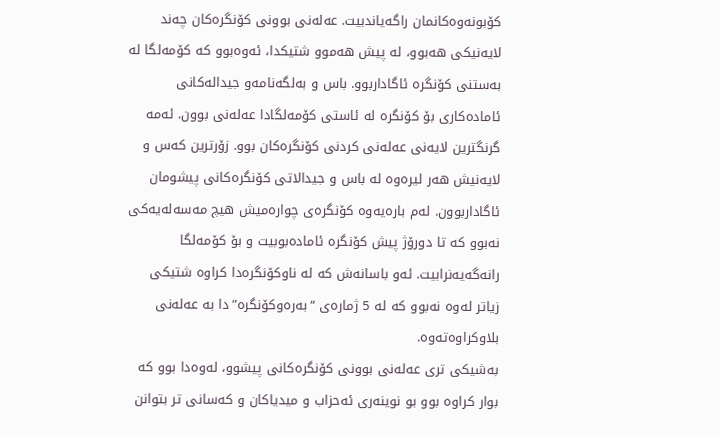كۆبونه‌وه‌كانمان راگه‌یاندبیت. عه‌له‌نی بوونی كۆنگره‌كان چه‌ند لایه‌نیكی هه‌بوو، له‌ پیش هه‌موو شتیكدا، ئه‌وه‌بوو كه‌ كۆمه‌لگا له‌ به‌ستنی كۆنگره‌ ئاگاداربوو. باس و به‌لگه‌نامه‌و جیداله‌كانی ئاماده‌كاری بۆ كۆنگره‌ له‌ ئاستی كۆمه‌لگادا عه‌له‌نی بوون. ئه‌مه‌ گرنگترین لایه‌نی عه‌له‌نی كردنی كۆنگره‌كان بوو. زۆرترین كه‌س و لایه‌نیش هه‌ر لیره‌وه‌ له‌ باس و جیدالاتی كۆنگره‌كانی پیشومان ئاگاداربوون. له‌م باره‌یه‌وه‌ كۆنگره‌ی چواره‌میش هیچ مه‌سه‌له‌یه‌كی نه‌بوو كه‌ تا دورۆژ پیش كۆنگره‌ ئاماده‌بوبیت و بۆ كۆمه‌لگا رانه‌گه‌یه‌نرابیت. ئه‌و باسانه‌ش كه‌ له‌ ناوكۆنگره‌دا كراوه‌ شتیكی زیاتر له‌وه‌ نه‌بوو كه‌ له‌ 5 ژماره‌ی “به‌ره‌وكۆنگره‌”دا به‌ عه‌له‌نی بلاوكراوه‌ته‌وه‌.
به‌شیكی تری عه‌له‌نی بوونی كۆنگره‌كانی پیشوو، له‌وه‌دا بوو كه‌ بوار كراوه‌ بوو بو نوینه‌ری ئه‌حزاب و میدیاكان و كه‌سانی تر بتوانن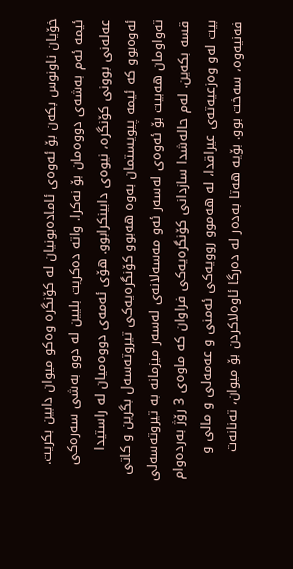خۆیان ناونوس بكه‌ن بۆ ئه‌وه‌ی ئاماده‌بونیان له‌ كۆنگره‌ وه‌كو میوان دابین بكریت. ئیمه‌ ئه‌م به‌شه‌ی دووه‌مان بۆ نه‌كرا. واته‌ ده‌كریت بلیین له‌ دوو به‌شی سه‌ره‌كی عه‌له‌نی بوونی كۆنگره‌، نیوه‌ی دابینكرابوو. هۆی ئه‌مه‌ی دووه‌میان له‌ راستیدا ئه‌وه‌بوو كه‌ ئیمه‌ پیویستمان به‌وه‌ هه‌بوو كۆنگره‌یه‌كی تیروته‌سه‌ل بگرین و كاتی ته‌واومان هه‌بیت بۆ ئه‌وه‌ی له‌سه‌ر ئه‌و مه‌سه‌لانه‌ی له‌سه‌ر میزمانه‌ به‌ تیروته‌سه‌لی قسه‌ بكه‌ین. له‌م حاله‌شدا سازدانی كۆنگره‌یه‌كی فراوان كه‌ ماوه‌ی 3 رۆژ به‌رده‌وام بیت له‌و وه‌زعیه‌ته‌ی عیراقدا، له‌ هه‌موو روویه‌كی ئه‌منی و عه‌مه‌لی و مالی و فه‌نیه‌وه‌، سه‌خت بوو. بۆیه‌ هه‌تا به‌ده‌ر له‌ ده‌رگا ئاوه‌لاكردن بۆ میوان، ته‌نانه‌ت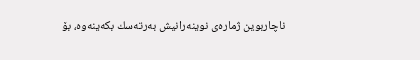ناچاربوین ژماره‌ی نوینه‌رانیش به‌رته‌سك بكه‌ینه‌وه‌، بۆ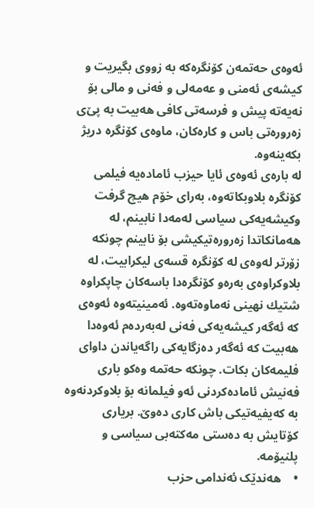ئه‌وه‌ی حه‌تمه‌ن كۆنگره‌كه‌ به‌ زووی بگیریت و كیشه‌ی ئه‌منی و عه‌مه‌لی و فه‌نی و مالی بۆ نه‌یه‌ته‌ پیش و فرسه‌تی كافی هه‌بیت به‌ پێ‌ی زه‌روره‌تی باس و كاره‌كان، ماوه‌ی كۆنگره‌ دریژ بكه‌ینه‌وه‌.
له‌ باره‌ی ئه‌وه‌ی ئایا حیزب ئاماده‌یه‌ فیلمی كۆنگره‌ بلاوبكاته‌وه‌، به‌رای خۆم هیچ گرفت وكیشه‌یه‌كی سیاسی له‌مه‌دا نابینم، له‌ هه‌مانكاتدا زه‌روره‌تیكیشی بۆ نابینم چونكه‌ زۆرتر له‌وه‌ی له‌ كۆنگره‌ قسه‌ی لیكرابیت، له‌ بلاوكراوه‌ی به‌ره‌و كۆنگره‌دا باسه‌كان چاپكراوه‌ شتیك نهینی نه‌ماوه‌ته‌وه‌. ئه‌مینیته‌وه‌ ئه‌وه‌ی كه‌ ئه‌گه‌ر كیشه‌یه‌كی فه‌نی له‌به‌رده‌م ئه‌وه‌دا هه‌بیت كه‌ ئه‌گه‌ر ده‌زگایه‌كی راگه‌یاندن داوای فلیمه‌كان بكات. چونكه‌ حه‌تمه‌ وه‌كو باری فه‌نیش ئاماده‌كردنی ئه‌و فیلمانه‌ بۆ بلاوكردنه‌وه‌ به‌ كه‌یفیه‌تیكی باش كاری ده‌وێ‌. بریاری كۆتایش به‌ ده‌ستی مه‌كته‌بی سیاسی و پلنیۆمه‌.
•    هه‌ندێک ئه‌ندامی حزب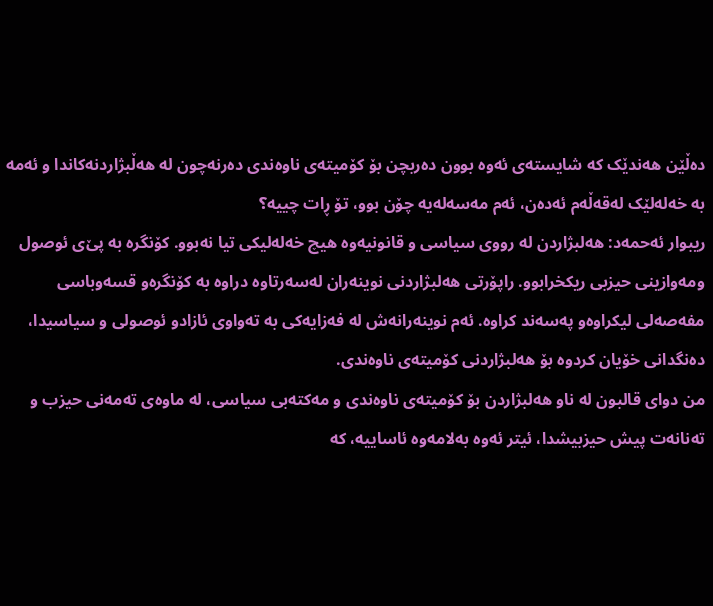ده‌ڵێن هه‌ندێک که‌ شایسته‌ی ئه‌وه ‌بوون ده‌ربچن بۆ کۆمیته‌ی ناوه‌ندی ده‌رنه‌چون له‌ هه‌ڵبژاردنه‌کاندا و ئه‌مه‌ به‌ خه‌له‌لێک له‌قه‌ڵه‌م ئه‌ده‌ن، ئه‌م‌ مه‌سه‌له‌یه‌‌ چۆن بوو، تۆ ڕات چییه‌؟
ریبوار ئه‌حمه‌د: هه‌لبژاردن له‌ رووی سیاسی و قانونیه‌وه‌ هیچ خه‌له‌لیكی تیا نه‌بوو. كۆنگره‌ به‌ پێ‌ی ئوصول ومه‌وازینی حیزبی ریكخرابوو. راپۆرتی هه‌لبژاردنی نوینه‌ران له‌سه‌رتاوه‌ دراوه‌ به‌ كۆنگره‌و قسه‌وباسی مفه‌صه‌لی لیكراوه‌و په‌سه‌ند كراوه‌. ئه‌م نوینه‌رانه‌ش له‌ فه‌زایه‌كی به‌ ته‌واوی ئازادو ئوصولی و سیاسیدا، ده‌نگدانی خۆیان كردوه‌ بۆ هه‌لبژاردنی كۆمیته‌ی ناوه‌ندی.
من دوای قالبون له‌ ناو هه‌لبژاردن بۆ كۆمیته‌ی ناوه‌ندی و مه‌كته‌بی سیاسی، له‌ ماوه‌ی ته‌مه‌نی حیزب و ته‌نانه‌ت پیش حیزبیشدا، ئیتر ئه‌وه‌ به‌لامه‌وه‌ ئاساییه‌، كه‌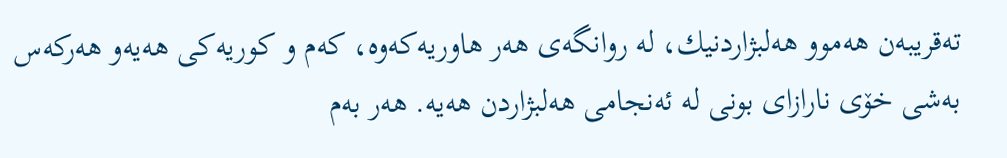ته‌قریبه‌ن هه‌موو هه‌لبژاردنیك، له‌ روانگه‌ی هه‌ر هاوریه‌كه‌وه‌، كه‌م و كوریه‌كی هه‌یه‌و هه‌ركه‌س به‌شی خۆی نارازای بونی له‌ ئه‌نجامی هه‌لبژاردن هه‌یه‌. هه‌ر به‌م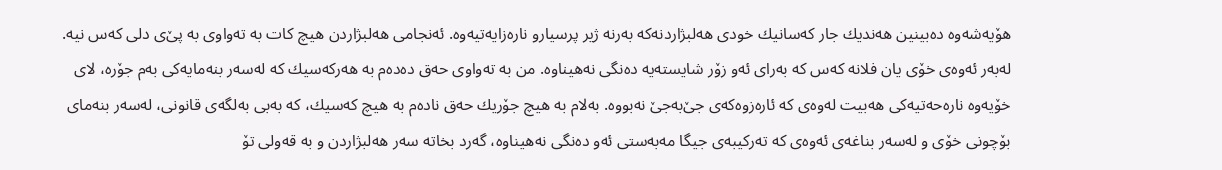هۆیه‌شه‌وه‌ ده‌بینین هه‌ندیك جار كه‌سانیك خودی هه‌لبژاردنه‌كه‌ به‌رنه‌ ژیر پرسیارو ناره‌زایه‌تیه‌وه‌. ئه‌نجامی هه‌لبژاردن هیچ كات به‌ ته‌واوی به‌ پێ‌ی دلی كه‌س نیه‌. له‌به‌ر ئه‌وه‌ی خۆی یان فلانه‌ كه‌س كه‌ به‌رای ئه‌و زۆر شایسته‌یه‌ ده‌نگی نه‌هیناوه‌. من به‌ ته‌واوی حه‌ق ده‌ده‌م به‌ هه‌ركه‌سیك كه‌ له‌سه‌ر بنه‌مایه‌كی به‌م جۆره‌، لای خۆیه‌وه‌ ناره‌حه‌تیه‌كی هه‌بیت له‌وه‌ی كه‌ ئاره‌زوه‌كه‌ی جێ‌به‌جێ‌ نه‌بووه‌. به‌لام به‌ هیچ جۆریك حه‌ق ناده‌م به‌ هیچ كه‌سیك، كه‌ به‌بی به‌لگه‌ی قانونی، له‌سه‌ر بنه‌مای بۆچونی خۆی و له‌سه‌ر بناغه‌ی ئه‌وه‌ی كه‌ ته‌ركیبه‌ی جیگا مه‌به‌ستی ئه‌و ده‌نگی نه‌هیناوه‌، گه‌رد بخاته‌ سه‌ر هه‌لبژاردن و به‌ قه‌ولی تۆ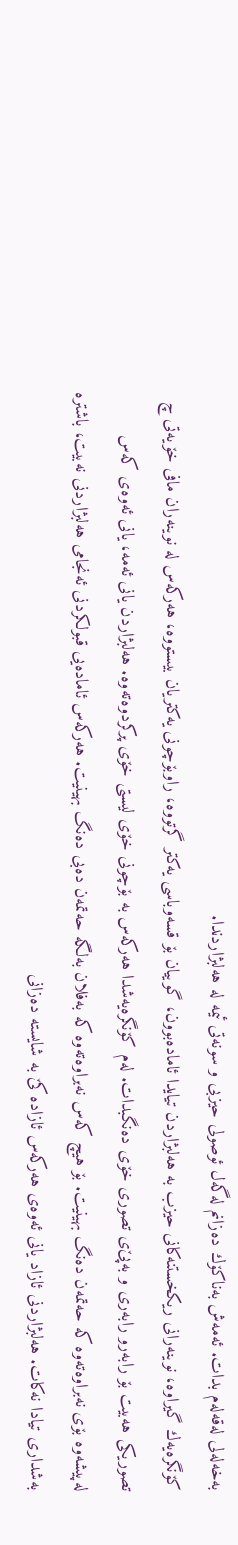به‌خه‌له‌لی له‌قه‌له‌م بدات. ئه‌مه‌ش به‌ناكۆك ده‌زانم له‌گه‌ل ئوصولی حیزبی و سونه‌تی ئیمه‌ له‌ هه‌لبژاردندا.
كۆنگره‌یه‌ك گیراوه‌، نوینه‌رانی ریكخستنه‌كانی حیزب به‌ هه‌لبژاردن تیایدا ئاماده‌بوون، گوییان بۆ قسه‌وباسی یه‌كتر گرتووه‌، راوبۆچونی یه‌كتریان بیستووه‌، هه‌ركه‌س له‌ نوینه‌ران مافی خۆیه‌تی چ تصوریكی هه‌بیت بۆ رابه‌رو رابه‌ری و به‌پێ‌ی تصوری خۆی ده‌نگبدات. له‌م كۆنگره‌یه‌شدا هه‌ركه‌س به‌ بۆچونی خۆی لیستی خۆی پركردوه‌ته‌وه‌. هه‌لبژاردن یانی ئه‌مه‌، یانی ئه‌وه‌ی كه‌س له‌پیشه‌وه‌ بۆی نه‌براوه‌ته‌وه‌ كه‌ حه‌تمه‌ن ده‌نگ بهینیت. بۆ هیچ كه‌س نه‌براوه‌ته‌وه‌ كه‌ به‌فلان به‌لگه‌ حه‌تمه‌ن ده‌بی ده‌نگ بهینیت. هه‌ركه‌س ئاماده‌یی قبولكردنی ئه‌نجامی هه‌لبژاردنی نه‌بیت، باشتره‌ به‌شداری تیادا نه‌كات. هه‌لبژاردنی ئازاد یانی ئه‌وه‌ی هه‌ركه‌س ئازاده‌ كێ‌ به‌ شایسته‌ ده‌زانی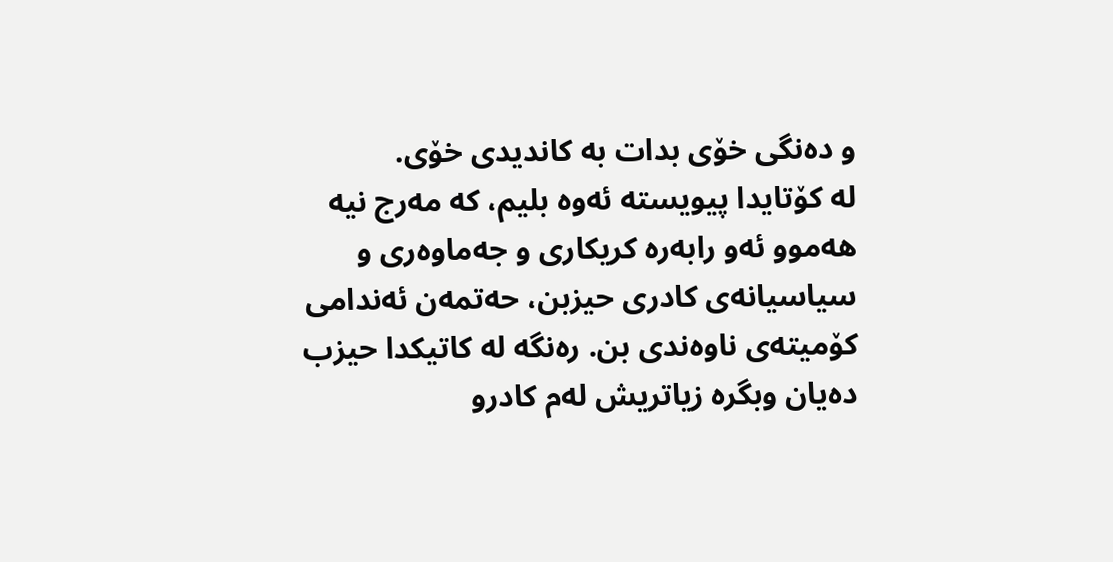و ده‌نگی خۆی بدات به‌ كاندیدی خۆی.
له‌ كۆتایدا پیویسته‌ ئه‌وه‌ بلیم، كه‌ مه‌رج نیه‌ هه‌موو ئه‌و رابه‌ره‌ كریكاری و جه‌ماوه‌ری و سیاسیانه‌ی كادری حیزبن، حه‌تمه‌ن ئه‌ندامی كۆمیته‌ی ناوه‌ندی بن. ره‌نگه‌ له‌ كاتیكدا حیزب ده‌یان وبگره‌ زیاتریش له‌م كادرو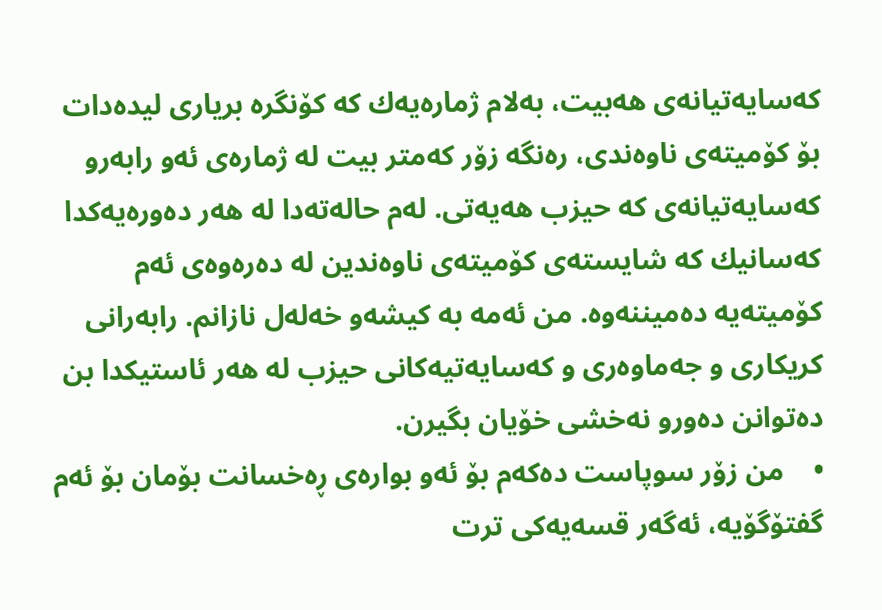كه‌سایه‌تیانه‌ی هه‌بیت، به‌لام ژماره‌یه‌ك كه‌ كۆنگره‌ بریاری لیده‌دات بۆ كۆمیته‌ی ناوه‌ندی، ره‌نگه‌ زۆر كه‌متر بیت له‌ ژماره‌ی ئه‌و رابه‌رو كه‌سایه‌تیانه‌ی كه‌ حیزب هه‌یه‌تی. له‌م حاله‌ته‌دا له‌ هه‌ر ده‌وره‌یه‌كدا كه‌سانیك كه‌ شایسته‌ی كۆمیته‌ی ناوه‌ندین له‌ ده‌ره‌وه‌ی ئه‌م كۆمیته‌یه‌ ده‌میننه‌وه‌. من ئه‌مه‌ به‌ كیشه‌و خه‌له‌ل نازانم. رابه‌رانی كریكاری و جه‌ماوه‌ری و كه‌سایه‌تیه‌كانی حیزب له‌ هه‌ر ئاستیكدا بن ده‌توانن ده‌ورو نه‌خشی خۆیان بگیرن.
•    من زۆر سوپاست ده‌که‌م بۆ ئه‌و بواره‌ی ڕه‌خسانت بۆمان بۆ ئه‌م گفتۆگۆیه‌، ئه‌گه‌ر قسه‌یه‌کی ترت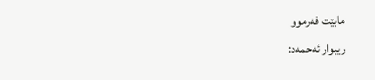مابێت فه‌رموو
ریبوار ئه‌حمه‌د: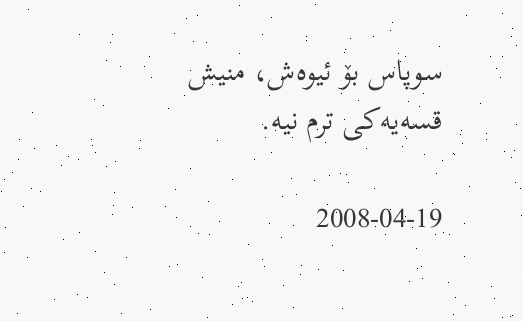سوپاس بۆ ئیوه‌ش، منیش قسه‌یه‌كی ترم نیه‌.

2008-04-19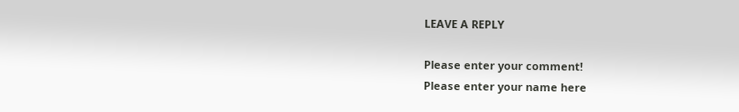LEAVE A REPLY

Please enter your comment!
Please enter your name here